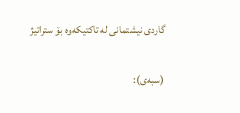گاردی‌ نیشتمانی له‌ تاكتیكه‌وه‌ بۆ ستراتیژ

(سبەی):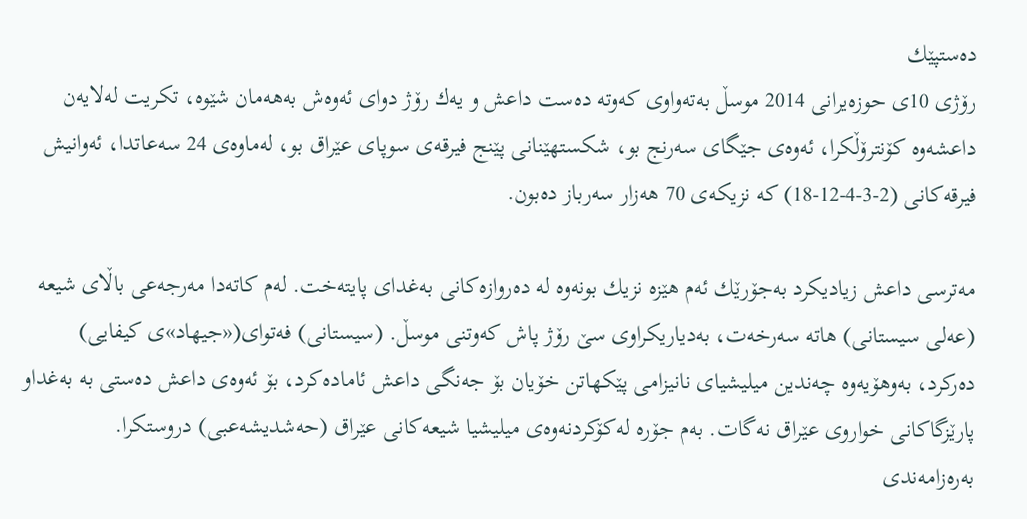ده‌ستپێك
رۆژی‌ 10ی‌ حوزه‌یرانی‌ 2014 موسڵ‌ به‌ته‌واوی‌ كه‌وته‌ ده‌ست داعش ‌و یه‌ك رۆژ دوای‌ ئه‌وه‌ش به‌هه‌مان شێوه‌، تكریت له‌لایه‌ن داعشه‌وه‌ كۆنترۆڵكرا،‌ ئه‌وه‌ی‌ جێگای‌ سه‌رنج بو، شكستهێنانی‌ پێنج فیرقه‌ی ‌سوپای‌ عێراق بو، له‌ماوه‌ی‌ 24 سەعاتدا، ئه‌وانیش فیرقه‌كانی‌ (2-3-4-12-18) كه‌ نزیكه‌ی‌ 70 هه‌زار سه‌رباز ده‌بون.

مه‌ترسی‌ داعش زیادیكرد به‌جۆرێك ئه‌م هێزه‌ نزیك بونه‌وه‌ له‌ ده‌روازه‌كانی‌ به‌غدای‌ پایته‌خت. له‌م كاته‌دا مه‌رجه‌عی‌ باڵای‌ شیعه‌ (عه‌لی‌ سیستانی‌) هاته‌ سه‌رخه‌ت، به‌دیاریكراوی‌ سێ‌ رۆژ پاش‌ كه‌وتنی‌ موسڵ‌. (سیستانی‌) فه‌توای‌(«جیهاد»ی‌ كیفایی‌) ده‌ركرد‌، به‌وهۆیه‌وه ‌چه‌ندین میلیشیای ‌نانیزامی‌ پێكهاتن خۆیان بۆ جه‌نگی داعش ئاماده‌كرد، بۆ ئه‌وه‌ی‌ داعش ده‌ستی‌ به‌ به‌غداو پارێزگاكانی‌ خواروی‌ عێراق نه‌گات. به‌م جۆره‌ له‌كۆكردنه‌وه‌ی‌ میلیشیا شیعه‌كانی‌ عێراق (حه‌شدیشه‌عبی) دروستكرا. به‌ره‌زامه‌ندی‌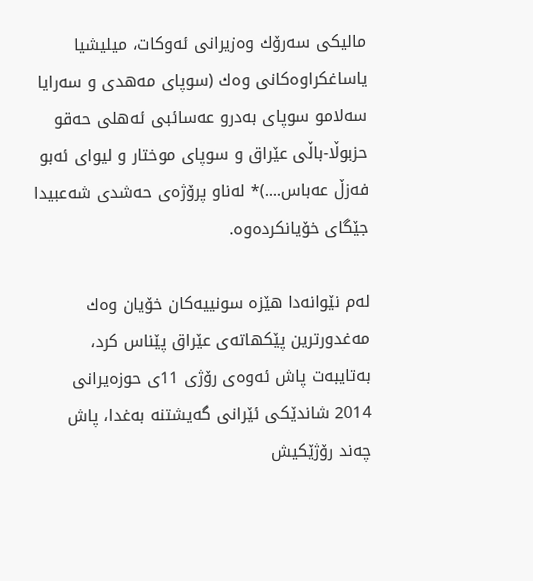مالیكی‌ سه‌رۆك وه‌زیرانی‌ ئه‌وكات، میلیشیا یاساغكراوه‌كانی‌ وه‌ك (سوپای‌ مه‌هدی‌ و سه‌رایا سه‌لامو سوپای‌ به‌درو عه‌سائبی ئه‌هلی حه‌قو حزبوڵا-باڵی عێراق و سوپای‌ موختار و لیوای‌ ئه‌بو فه‌زڵ عه‌باس....)* له‌ناو پرۆژه‌ی‌ حه‌شدی‌ شه‌عبیدا جێگای‌ خۆیانكرده‌وه‌.

له‌م نێوانه‌دا هێزه‌ سونییه‌كان خۆیان وه‌ك مه‌غدورترین پێكهاته‌ی‌ عێراق پێناس كرد، به‌تایبه‌ت پاش ئه‌وه‌ی‌ رۆژی‌ 11ی حوزه‌یرانی‌ 2014 شاندێكی ‌ئێرانی‌ گه‌یشتنه‌ به‌غدا، پاش چه‌ند رۆژێكیش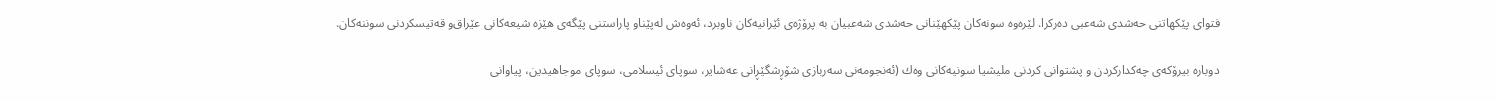فتوای‌ پێكهاتنی‌ حه‌شدی‌ شه‌عبی‌ ده‌ركرا. لێره‌وه‌ سونه‌كان پێكهێنانی‌ حه‌شدی‌ شه‌عبیان به‌ پرۆژه‌ی‌ ئێرانیه‌كان ناوبرد، ئه‌وه‌ش له‌پێناو پاراستنی ‌پێگه‌ی‌ هێزه‌‌ شیعه‌كانی‌ عێراق‌و قه‌تیسكردنی‌ سوننه‌كان‌.

دوباره‌ بیرۆكه‌ی‌ چه‌كداركردن و پشتوانی كردنی‌ ملیشیا سونیه‌كانی‌ وه‌ك (ئه‌نجومه‌نی‌ سه‌ربازی‌ شۆڕشگێڕانی‌ عه‌شایر، سوپای ‌ئیسلامی‌، سوپای ‌موجاهیدین، پیاوانی‌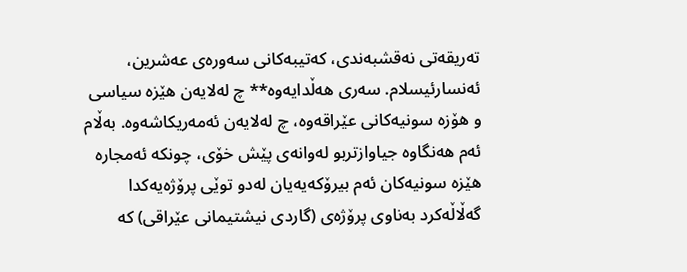ته‌ریقه‌تی ‌نه‌قشبه‌ندی‌، كه‌تیبه‌كانی ‌سه‌وره‌ی ‌عه‌شرین، ئه‌نسارئیسلام. سه‌ری‌ هه‌ڵدایه‌وه‌** چ له‌لایه‌ن هێزه‌ سیاسی و هۆزه‌ سونیه‌كانی‌ عێراقه‌وه‌، چ له‌لایه‌ن ئه‌مەریكاشه‌وه‌. بەڵام ئه‌م هه‌نگاوه‌ جیاوازتربو له‌وانه‌ی‌ پێش خۆی‌، چونكه‌ ئه‌مجارە هێزه‌ سونیه‌كان ئه‌م بیرۆكه‌یه‌یان له‌دو توێی‌ پرۆژه‌یه‌كدا گه‌ڵاڵه‌كرد به‌ناوی‌ پرۆژه‌ی‌ (گاردی‌ نیشتیمانی‌ عێراقی‌) كه‌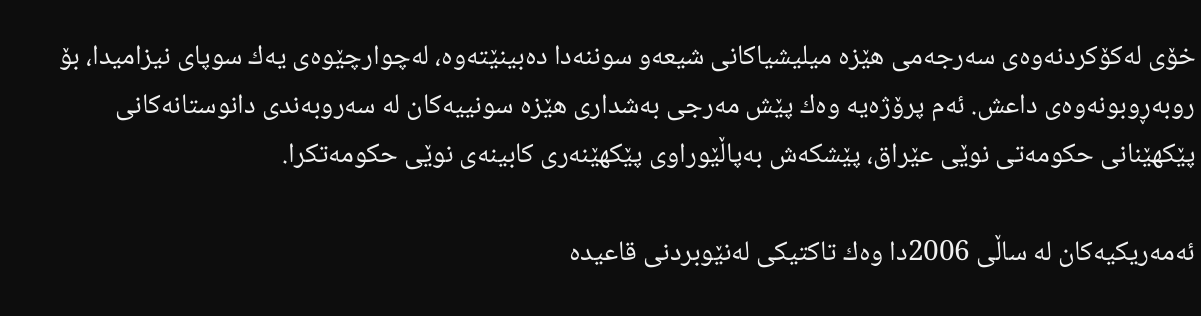خۆی‌ له‌كۆكردنه‌وه‌ی‌ سه‌رجه‌می‌ هێزه‌ میلیشیاكانی ‌شیعه‌و سوننه‌دا ده‌بینێته‌وه‌، له‌چوارچێوه‌ی‌ یه‌ك سوپای ‌نیزامیدا، بۆ روبه‌ڕوبونه‌وه‌ی‌ داعش. ئه‌م پرۆژه‌یه‌ وه‌ك پێش مه‌رجی‌ به‌شداری‌ هێزه‌ سونییه‌كان له‌ سه‌روبه‌ندی‌ دانوستانه‌كانی‌ پێكهێنانی‌ حكومه‌تی‌ نوێی‌ عێراق، پێشكه‌ش به‌پاڵێوراوی‌ پێكهێنه‌ری‌ كابینه‌ی‌ نوێی‌ حكومه‌تكرا.

ئه‌مەریكیه‌كان له‌ ساڵی 2006دا وه‌ك تاكتیكی له‌نێوبردنی قاعیده‌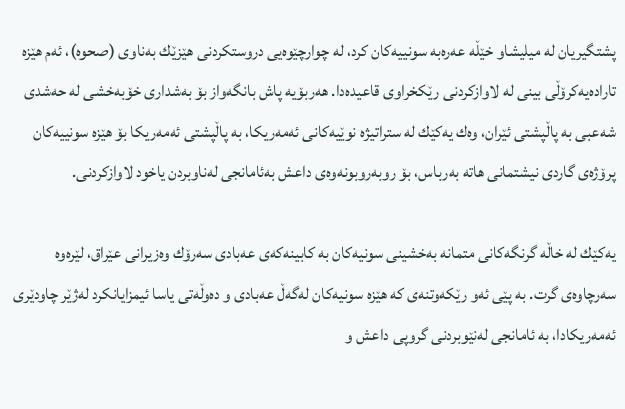پشتگیریان له‌ میلیشاو خێڵه‌ عه‌ره‌به‌ سونییه‌كان كرد، له‌ چوارچێوه‌یی‌ دروستكردنی‌ هێزێك به‌ناوی‌ (صحوه‌)، ئه‌م هێزه‌  تاراده‌یه‌كرۆڵی‌ بینی‌ له‌ لاوازكردنی‌ رێكخراوی‌ قاعیده‌دا. هه‌ربۆیه‌ پاش بانگه‌واز بۆ به‌شداری‌ خۆبه‌خشی‌ له‌ حه‌شدی‌ شه‌عبی‌ به‌ پاڵپشتی‌ ئێران، وه‌ك یه‌كێك له‌ ستراتیژه‌ نوێیه‌كانی ئه‌مەریكا، به‌ پاڵپشتی‌ ئه‌مەریكا بۆ هێزه‌ سونییه‌كان پرۆژه‌ی‌ گاردی‌ نیشتمانی هاته‌ به‌رباس، بۆ روبه‌روبونه‌وه‌ی‌ داعش به‌ئامانجی‌ له‌ناوبردن یاخود لاوازكردنی‌.

یه‌كێك له‌ خاڵه‌ گرنگه‌كانی متمانه‌ به‌خشینی سونیه‌كان به‌ كابینه‌كه‌ی‌ عه‌بادی‌ سه‌رۆك وه‌زیرانی عێراق، لێره‌وه‌ سه‌رچاوه‌ی‌ گرت. به‌ پێی ئه‌و رێكه‌وتنه‌ی‌ كه‌ هێزه‌ سونیه‌كان له‌گه‌ڵ عه‌بادی‌ و ده‌وڵه‌تی‌ یاسا ئیمزایانكرد له‌ژێر چاودێری ئه‌مەریكادا، به‌ ئامانجی‌ له‌نێوبردنی‌ گروپی‌ داعش و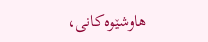هاوشێوه‌كانی‌،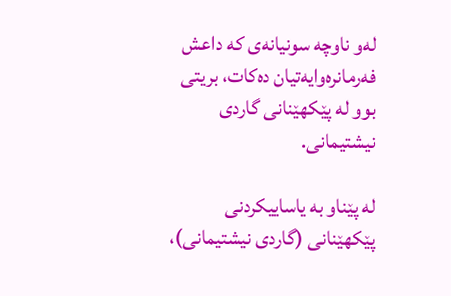له‌و ناوچه‌ سونیانه‌ی‌ كه‌ داعش فه‌رمانره‌وایه‌تیان ده‌كات، بریتی‌ بوو له‌ پێكهێنانی‌ گاردی‌ نیشتیمانی‌.

له‌ پێناو به‌ یاساییكردنی‌ پێكهێنانی‌ (گاردی‌ نیشتیمانی‌)،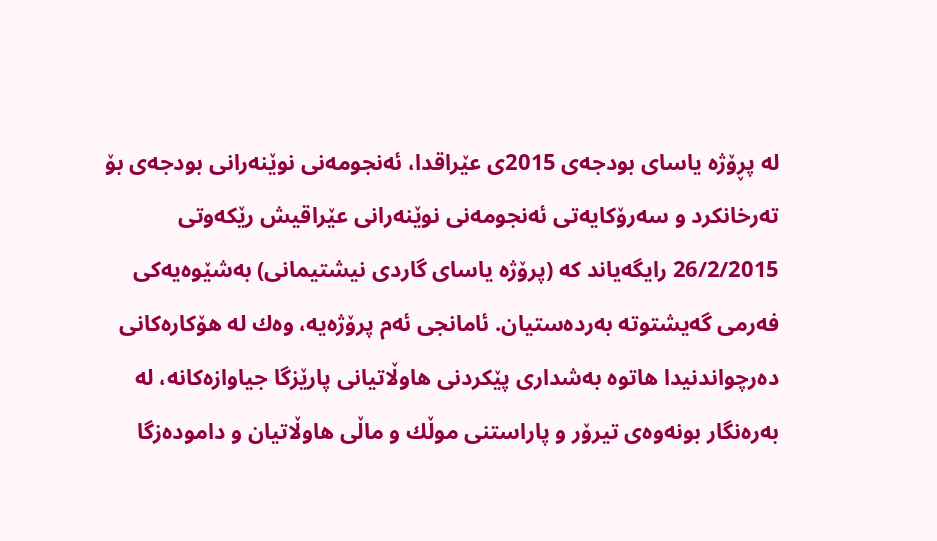له‌ پڕۆژه‌ یاسای‌ بودجه‌ی‌ 2015ی‌ عێراقدا، ئه‌نجومه‌نی‌ نوێنه‌رانی‌ بودجه‌ی‌ بۆ ته‌رخانكرد و سه‌رۆكایه‌تی ئه‌نجومه‌نی‌ نوێنه‌رانی‌ عێراقیش رێكه‌وتی‌ 26/2/2015 رایگه‌یاند كه‌ (پرۆژه‌ یاسای گاردی‌ نیشتیمانی) به‌شێوه‌یه‌كی فه‌رمی گه‌یشتوته‌ به‌رده‌ستیان. ئامانجی ئه‌م پرۆژه‌یه‌، وه‌ك له‌ هۆكاره‌كانی ده‌رچواندنیدا هاتوه‌ به‌شداری پێكردنی‌ هاوڵاتیانی پارێزگا جیاوازه‌كانه‌، له‌ به‌ره‌نگار بونه‌وه‌ی‌ تیرۆر و پاراستنی موڵك و ماڵی هاوڵاتیان و داموده‌زگا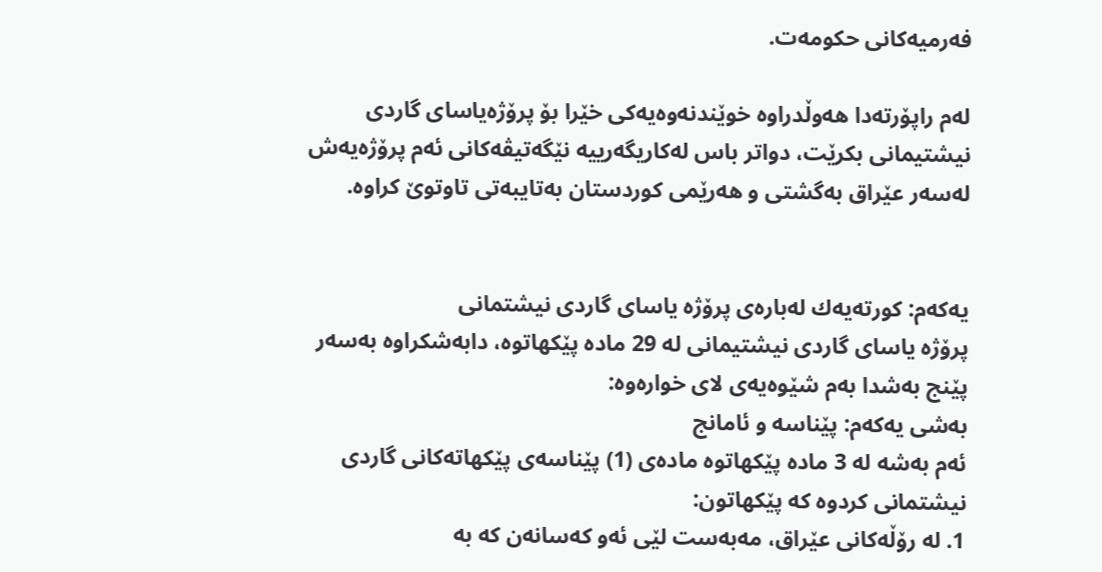فه‌رمیه‌كانی‌ حكومه‌ت.

له‌م راپۆرته‌دا هه‌وڵدراوه‌ خوێندنه‌وه‌یه‌كی‌ خێرا بۆ پرۆژه‌یاسای‌ گاردی‌ نیشتیمانی‌ بكرێت، دواتر باس له‌كاریگه‌رییه‌ نێگه‌تیڤه‌كانی‌ ئه‌م پرۆژه‌یه‌ش له‌سه‌ر عێراق به‌گشتی‌ و هه‌رێمی‌ كوردستان به‌تایبه‌تی‌ تاوتوێ كراوه‌.


یه‌كه‌م: كورته‌یه‌ك له‌باره‌ی‌ پرۆژه‌ یاسای گاردی‌ نیشتمانی
پرۆژه‌ یاسای‌ گاردی‌ نیشتیمانی‌ له‌ 29 ماده‌ پێكهاتوه‌، دابه‌شكراوه‌ به‌سه‌ر پێنج به‌شدا به‌م شێوه‌یه‌ی‌ لای‌ خواره‌وه‌:
به‌شی یه‌كه‌م: پێناسه‌ و ئامانج
ئه‌م به‌شه‌ له‌ 3 ماده‌ پێكهاتوه‌ ماده‌ی‌ (1) پێناسه‌ی‌ پێكهاته‌كانی گاردی نیشتمانی كردوه‌ كه‌ پێكهاتون:
1. له‌ رۆڵه‌كانی عێراق، مه‌به‌ست لێی ئه‌و كه‌سانه‌ن كه‌ به‌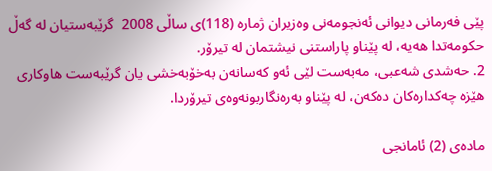پێی فه‌رمانی دیوانی ئه‌نجومه‌نی‌ وه‌زیران ژماره‌ (118)ی‌ ساڵی 2008  گرێبەستیان له‌ گه‌ڵ حكومه‌تدا هه‌یه‌، له‌ پێناو پاراستنی نیشتمان له‌ تیرۆر.
2. حه‌شدی شه‌عبی، مه‌به‌ست لێی ئه‌و كه‌سانه‌ن به‌خۆبه‌خشی یان گرێبه‌ست هاوكاری‌ هێزه‌ چه‌كداره‌كان ده‌كه‌ن، له‌ پێناو به‌ره‌نگاربونه‌وه‌ی‌ تیرۆردا.

ماده‌ی‌ (2) ئامانجی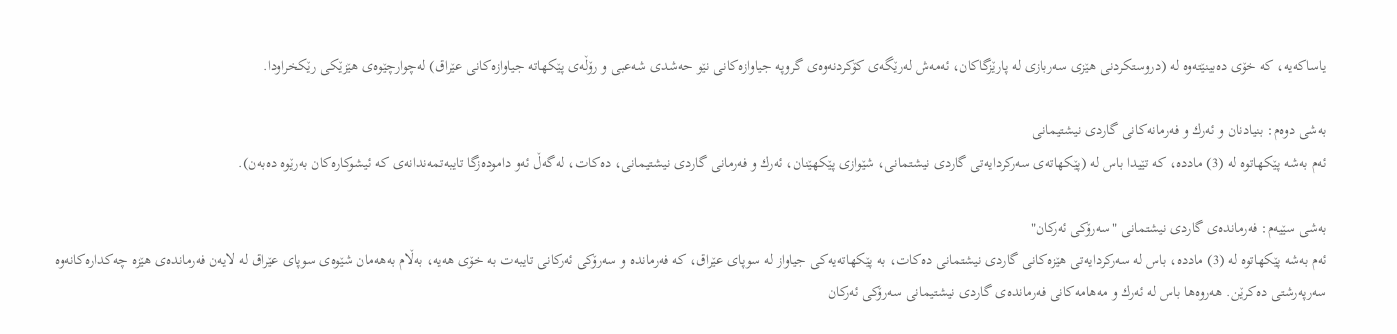یاساكه‌یه‌، كه‌ خۆی‌ ده‌بینێته‌وه‌ له‌ (دروستكردنی‌ هێزی‌ سه‌ربازی له‌ پارێزگاكان، ئه‌مه‌ش له‌رێگه‌ی‌ كۆكردنه‌وه‌ی‌ گروپه‌ جیاوازه‌كانی‌ نێو حه‌شدی شه‌عبی و رۆڵه‌ی‌ پێكهاته‌ جیاوازه‌كانی‌ عێراق) له‌چوارچێوه‌ی‌ هێزێكی‌ رێكخراودا.

به‌شی دوه‌م: بنیادنان و ئه‌رك و فه‌رمانه‌كانی‌ گاردی‌ نیشتیمانی‌
ئه‌م به‌شه‌ پێكهاتوه‌ له‌ (3) مادده‌، كه‌ تێیدا باس له‌ (پێكهاته‌ی‌ سه‌ركردایه‌تی گاردی نیشتمانی، شێوازی پێكهێنان، ئه‌رك و فه‌رمانی‌ گاردی‌ نیشتیمانی‌، ده‌كات، له‌گه‌ڵ ئه‌و داموده‌زگا تایبه‌تمه‌ندانه‌ی‌ كه‌ ئیشوكاره‌كان به‌رێوه‌ ده‌به‌ن).

به‌شی سێیه‌م: فه‌رمانده‌ی‌ گاردی نیشتمانی "سه‌رۆكی ئه‌ركان"
ئه‌م به‌شه‌ پێكهاتوه‌ له‌ (3) مادده‌، باس له‌ سه‌ركردایه‌تی هێزه‌كانی گاردی نیشتمانی ده‌كات، به‌ پێكهاته‌یه‌كی جیاواز له‌ سوپای عێراق، كه‌ فه‌رمانده‌ و سه‌رۆكی ئه‌ركانی تایبه‌ت به‌ خۆی هه‌یه‌، به‌ڵام به‌هه‌مان شێوه‌ی‌ سوپای عێراق له‌ لایه‌ن فه‌رمانده‌ی‌ هێزه‌ چه‌كداره‌كانه‌وه‌ سه‌رپه‌رشتی ده‌كرێن. هه‌روه‌ها باس له‌ ئه‌رك و مه‌هامه‌كانی فه‌رمانده‌ی‌ گاردی نیشتیمانی سه‌رۆكی ئه‌ركان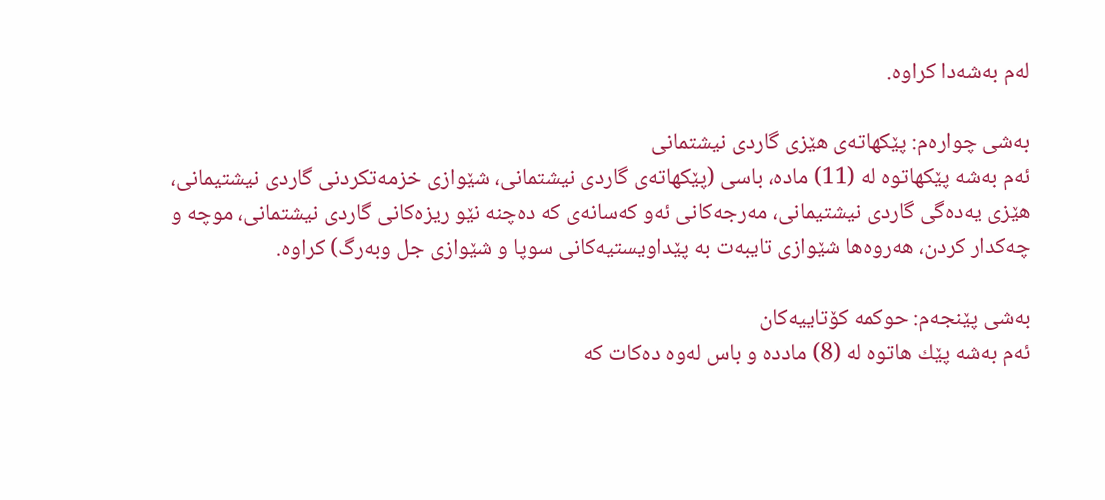له‌م به‌شه‌دا كراوه‌.

به‌شی چواره‌م: پێكهاته‌ی‌ هێزی‌ گاردی نیشتمانی
ئه‌م به‌شه‌ پێكهاتوه‌ له‌ (11) ماده‌، باسی‌ (پێكهاته‌ی‌ گاردی‌ نیشتمانی، شێوازی خزمه‌تكردنی‌ گاردی‌ نیشتیمانی‌، هێزی یه‌ده‌گی‌ گاردی‌ نیشتیمانی‌، مه‌رجه‌كانی ئه‌و كه‌سانه‌ی‌ كه‌ ده‌چنه‌ نێو ریزه‌كانی‌ گاردی نیشتمانی، موچه‌ و چه‌كدار كردن، هه‌روه‌ها شێوازی تایبه‌ت به‌ پێداویستیه‌كانی‌ سوپا و شێوازی‌ جل وبه‌رگ) كراوه‌.

به‌شی پێنجه‌م: حوكمه‌ كۆتاییه‌كان
ئه‌م به‌شه‌ پێك هاتوه‌ له‌ (8) مادده‌ و باس له‌وه‌ ده‌كات كه‌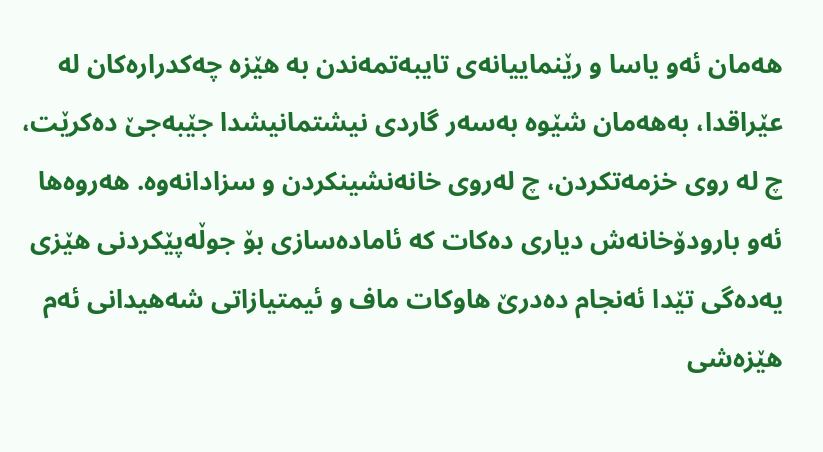هه‌مان ئه‌و یاسا و رێنماییانه‌ی‌ تایبه‌تمه‌ندن به‌ هێزه‌ چه‌كدراره‌كان له‌ عێراقدا، به‌هه‌مان شێوه‌ به‌سه‌ر گاردی نیشتمانیشدا جێبه‌جێ ده‌كرێت، چ له‌ روی‌ خزمه‌تكردن، چ له‌روی‌ خانه‌نشینكردن و سزادانه‌وه‌. هه‌روه‌ها  ئه‌و بارودۆخانه‌ش دیاری‌ ده‌كات كه‌ ئاماده‌سازی‌ بۆ جوڵه‌پێكردنی‌ هێزی یه‌ده‌گی تێدا ئه‌نجام ده‌درێ‌ هاوكات ماف و ئیمتیازاتی شه‌هیدانی ئه‌م هێزه‌شی‌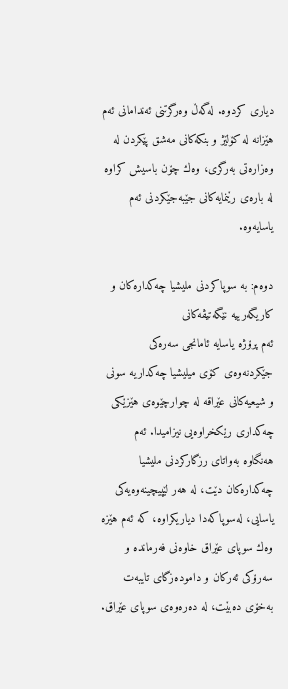دیاری‌ كردوه‌. له‌گه‌ڵ وه‌رگرتنی ئه‌ندامانی ئه‌م هێزانه‌ له‌ كۆلێژ و بنكه‌كانی مه‌شق پێكردن له‌ وه‌زاره‌تی به‌رگری‌، وه‌ك چۆن باسیش كراوه‌ له‌ باره‌ی‌ رێنمایه‌كانی‌ جێبه‌جێكردنی‌ ئه‌م یاسایه‌وه‌.

دوه‌م: به‌ سوپاكردنی ملیشیا چه‌كداره‌كان و كاریگه‌رییه‌ نێگه‌تیڤه‌كانی
ئه‌م پرۆژه‌ یاسایه‌ ئامانجی سه‌ره‌كی جێكردنه‌وه‌ی‌ كۆی‌ میلیشیا چه‌كداریه‌ سونی‌ و شیعیه‌كانی‌ عێراقه‌ له‌ چوارچێوه‌ی‌ هێزێكی‌ چه‌كداری رێكخراوه‌یی‌ نیزامیدا. ئه‌م هه‌نگاوه‌ به‌واتای‌ رزگاركردنی‌ ملیشیا چه‌كداره‌كان دێت، له‌ هه‌ر لێپیچینه‌وه‌یه‌كی‌ یاسایی، له‌سوپاكه‌دا دیاریكراوه‌، كه‌ ئه‌م هێزه‌ وه‌ك سوپای عێراق خاوه‌نی‌ فه‌رمانده‌ و سه‌رۆكی ئه‌ركان و داموده‌زگای تایبه‌ت به‌خۆی‌ ده‌بێت، له‌ ده‌ره‌وه‌ی‌ سوپای‌ عێراق.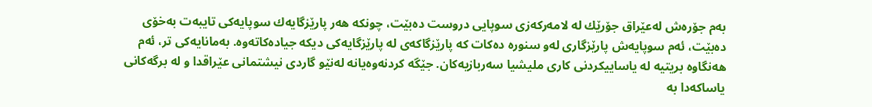به‌م جۆره‌ش له‌عێراق جۆرێك له‌ لامه‌ركه‌زی سوپایی دروست ده‌بێت، چونكه‌ هه‌ر پارێزگایه‌ك سوپایه‌كی تایبه‌ت به‌خۆی‌ ده‌بێت، ئه‌م سوپایه‌ش پارێزگاری له‌و سنوره‌ ده‌كات كه‌ پارێزگاكه‌ی‌ له‌ پارێزگایه‌كی دیكه‌ جیاده‌كاته‌وه‌. به‌مانایه‌كی تر، ئه‌م هه‌نگاوه‌ بریتیه‌ له‌ یاساییكردنی‌ كاری‌ ملیشیا سه‌ربازیه‌كان. جێگه‌ كردنه‌وه‌یانه‌ له‌نێو گاردی‌ نیشتمانی عێراقدا و له‌ برگه‌كانی یاساكه‌دا به‌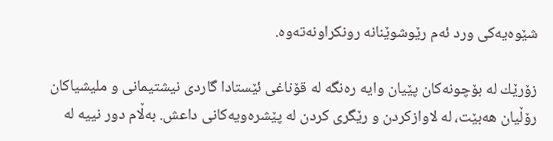شێوه‌یه‌كی ورد ئه‌م رێوشوێنانه‌ رونكراونه‌ته‌وه‌.

زۆرێك له‌ بۆچونه‌كان پێیان وایه‌ ره‌نگه‌ له‌ قۆناغی ئێستادا گاردی‌ نیشتیمانی‌ و ملیشیاكان رۆڵیان هه‌بێت، له‌ لاوازكردن و رێگری‌ كردن له‌ پێشره‌ویه‌كانی‌ داعش. به‌ڵام دور نییه‌ له‌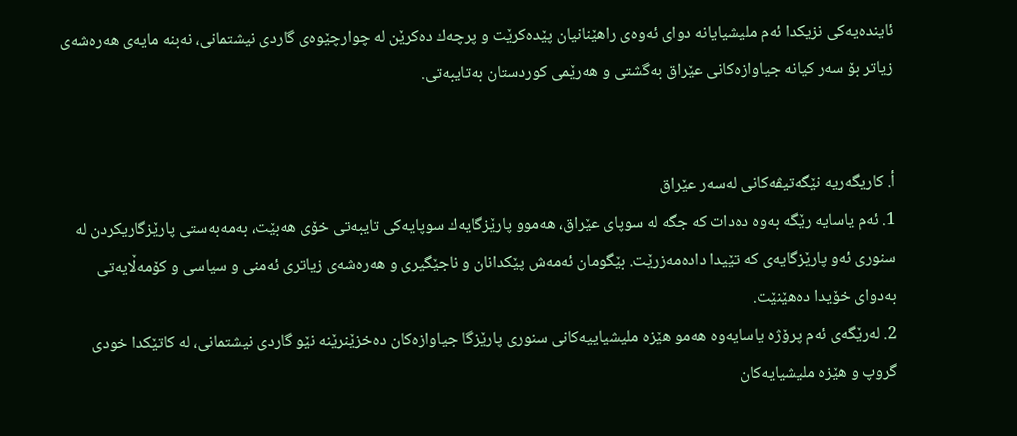ئایندەیەكی نزیكدا ئه‌م ملیشیایانه‌ دوای‌ ئه‌وه‌ی‌ راهێنانیان پێده‌كرێت و پرچه‌ك ده‌كرێن له‌ چوارچێوه‌ی‌ گاردی‌ نیشتمانی، نه‌بنه‌ مایه‌ی‌ هه‌ره‌شه‌ی‌ زیاتر بۆ سه‌ر كیانه‌ جیاوازه‌كانی‌ عێراق به‌گشتی‌ و هه‌رێمی‌ كوردستان به‌تایبه‌تی‌.


أ‌. كاریگه‌ریه‌ نێگه‌تیڤه‌كانی له‌سه‌ر عێراق
1. ئه‌م یاسایه‌ رێگه‌ به‌وه‌ ده‌دات كه‌ جگه‌ له‌ سوپای عێراق، هه‌موو پارێزگایه‌ك سوپایه‌كی تایبه‌تی خۆی‌ هه‌بێت، به‌مه‌به‌ستی پارێزگاریكردن له‌ سنوری‌ ئه‌و پارێزگایه‌ی‌ كه‌ تێیدا داده‌مه‌زرێت. بێگومان ئه‌مه‌ش پێكدانان و ناجێگیری‌ و هه‌ره‌شه‌ی زیاتری‌ ئه‌منی‌ و سیاسی‌ و كۆمه‌ڵایه‌تی‌ به‌دوای‌ خۆیدا ده‌هێنێت.
2. له‌رێگه‌ی‌ ئه‌م پرۆژه‌ یاسایه‌وه‌ هه‌مو هێزه‌ ملیشیاییه‌كانی‌ سنوری‌ پارێزگا جیاوازه‌كان ده‌خزێنرێنه‌ نێو گاردی‌ نیشتمانی‌، له‌ كاتێكدا خودی‌ گروپ و هێزه‌ ملیشیایه‌كان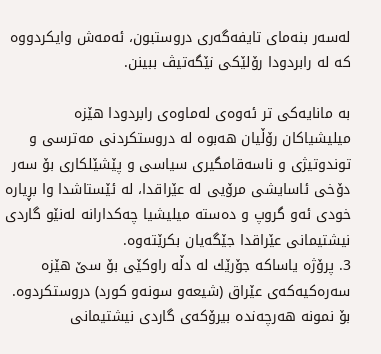له‌سه‌ر بنه‌مای تایفه‌گه‌ری‌ دروستبون، ئه‌مه‌ش وایكردووه‌ كه‌ له‌ رابردودا رۆلێكی نێگه‌تیڤ ببینن.

به‌ مانایه‌كی تر ئه‌وه‌ی‌ له‌ماوه‌ی‌ رابردودا هێزه‌ میلیشیاكان رۆڵیان هه‌بوه‌ له‌ دروستكردنی‌ مه‌ترسی‌ و توندوتیژی‌ و ناسه‌قامگیری‌ سیاسی و پێشێلكاری‌ بۆ سه‌ر دۆخی‌ ئاسایشی مرۆیی له‌ عێراقدا، له‌ ئێستاشدا وا بڕیاره‌ خودی‌ ئه‌و گروپ و ده‌سته‌ میلیشیا چه‌كدارانه‌ له‌نێو گاردی‌ نیشتیمانی عێراقدا جێگه‌یان بكرێته‌وه‌.
3. پرۆژه‌ یاساكه‌ جۆرێك له‌ دڵه‌ راوكێی‌ بۆ سێ‌ هێزه‌ سه‌ره‌كیه‌كه‌ی‌ عێراق (شیعه‌و سونه‌و كورد) دروستكردوه‌. بۆ نمونه‌ هه‌رچه‌ندە بیرۆكه‌ی‌ گاردی‌ نیشتیمانی‌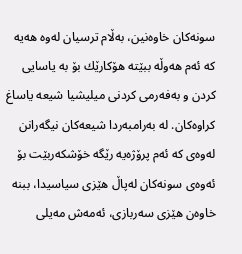سونه‌كان خاوه‌نین، بەڵام ترسیان له‌وه‌ هه‌یه‌ كه‌ ئه‌م هه‌وڵه‌ ببێته‌ هۆكارێك بۆ به‌ یاسایی كردن و به‌فه‌رمی‌ كردنی‌ میلیشیا شیعه‌ یاساغ كراوه‌كان. له‌ به‌رامبه‌ردا شیعه‌كان نیگه‌رانن له‌وه‌ی‌ كه‌ ئه‌م پرۆژه‌یه‌ رێگه‌ خۆشكه‌ربێت بۆ ئه‌وه‌ی‌ سونه‌كان له‌پاڵ هێزی‌ سیاسیدا، ببنه‌ خاوه‌ن هێزی‌ سه‌ربازی، ئه‌مه‌ش مه‌یلی‌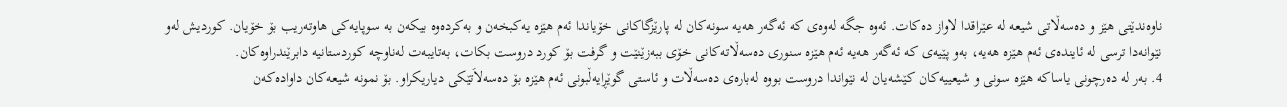ناوه‌ندێتی‌ هێز و ده‌سه‌ڵاتی‌ شیعه‌ له‌ عێراقدا لاواز ده‌كات. ئه‌وه‌ جگه‌ له‌وه‌ی‌ كه‌ ئه‌گه‌ر هه‌یه‌ سونه‌كان له‌ پارێزگاكانی‌ خۆیاندا ئه‌م هێزه‌ یه‌كبخه‌ن و به‌كرده‌وه‌ بیكه‌ن به‌ سوپایه‌كی‌ هاوته‌ریب بۆ خۆیان. كوردیش له‌و نێوانه‌دا ترسی‌ له‌ ئاینده‌ی‌ ئه‌م هێزه‌ هه‌یه‌، به‌و پێیه‌ی‌ كه‌ ئه‌گه‌ر هه‌یه‌ ئه‌م هێزه‌ سنوری‌ ده‌سه‌ڵاته‌كانی‌ خۆی‌ ببه‌زێنێت و گرفت بۆ كورد دروست بكات، به‌تایبه‌ت له‌ناوچه‌ كوردستانیه‌ دابرێندراوه‌كان.
4. به‌ر له‌ ده‌رچونی‌ یاساكه‌ هێزه‌ سونی‌ و شیعییه‌كان كێشه‌یان له‌ نێواندا دروست بووه‌ له‌باره‌ی‌ ده‌سه‌ڵات و ئاستی‌ گوێڕایه‌ڵبونی‌ ئه‌م هێزه‌ بۆ ده‌سه‌لاَتێكی‌ دیاریكراو. بۆ نمونه‌ شیعه‌كان داواده‌كه‌ن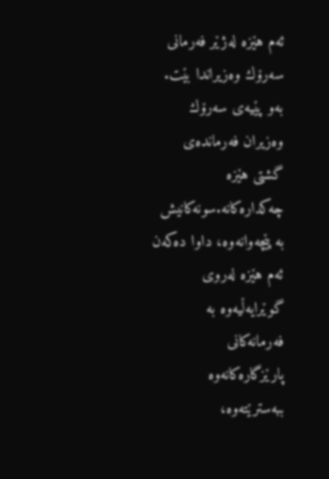ئه‌م هێزه‌ له‌ژێر فه‌رمانی‌ سه‌رۆك وه‌زیراندا بێت. به‌و پێیه‌ی‌ سه‌رۆك وه‌زیران فه‌رمانده‌ی‌ گشتی‌ هێزه‌ چه‌كداره‌كانه‌.سونه‌كانیش به‌ پێچه‌وانه‌وه‌، داوا ده‌كه‌ن ئه‌م هێزه‌ له‌روی‌ گوێرایه‌ڵیه‌وه‌ به‌ فه‌رمانه‌كانی‌ پارێزگاره‌كانه‌وه‌ ببه‌سترێته‌وه‌،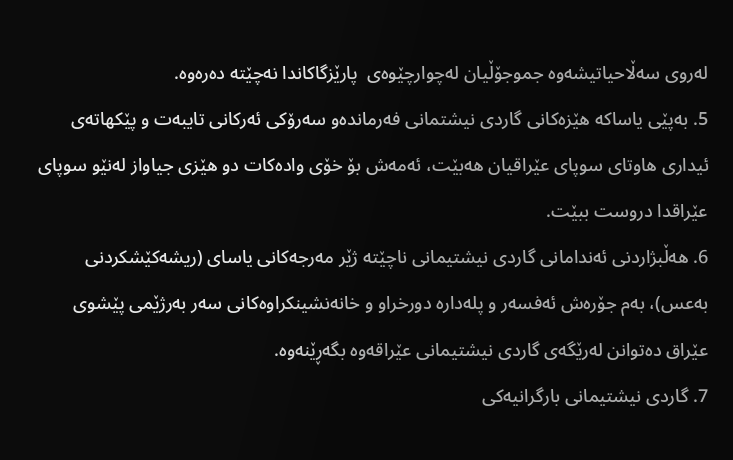له‌روی‌ سه‌ڵاحیاتیشه‌وه‌ جموجۆڵیان له‌چوارچێوه‌ی‌  پارێزگاكاندا نه‌چێته‌ ده‌ره‌وه‌.
5. به‌پێی یاساكه‌ هێزه‌كانی گاردی نیشتمانی فه‌رمانده‌و سه‌رۆكی ئه‌ركانی تایبه‌ت و پێكهاته‌ی‌ ئیداری‌ هاوتای سوپای عێراقیان هه‌بێت، ئه‌مه‌ش بۆ خۆی واده‌كات دو هێزی‌ جیاواز له‌نێو سوپای‌ عێراقدا دروست ببێت.
6. هه‌ڵبژاردنی‌ ئه‌ندامانی‌ گاردی‌ نیشتیمانی‌ ناچێته‌ ژێر مه‌رجه‌كانی‌ یاسای‌ (ریشه‌كێشكردنی‌ به‌عس)، به‌م جۆره‌ش ئه‌فسه‌ر و پله‌داره‌ دورخراو و خانه‌نشینكراوه‌كانی‌ سه‌ر به‌رژێمی‌ پێشوی‌ عێراق ده‌توانن له‌رێگه‌ی‌ گاردی‌ نیشتیمانی‌ عێراقه‌وه‌ بگه‌ڕێنه‌وه‌.
7. گاردی‌ نیشتیمانی‌ بارگرانیه‌كی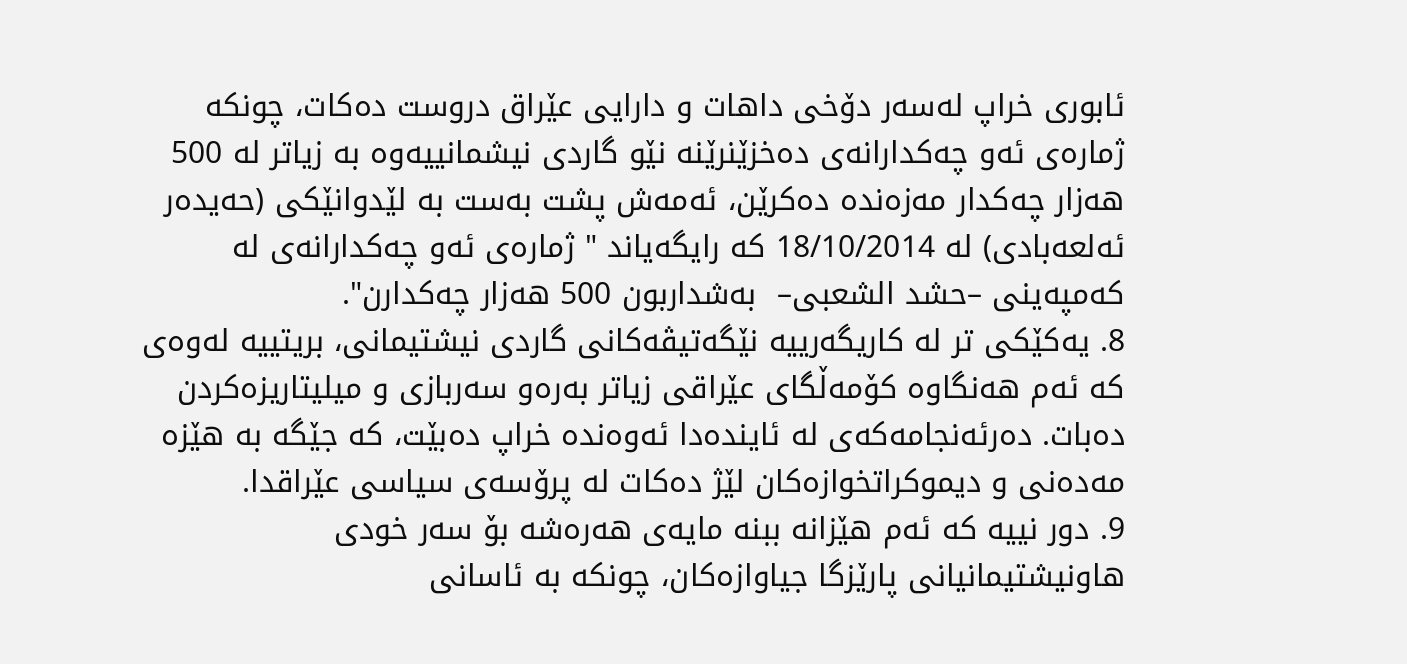ئابوری‌ خراپ له‌سه‌ر دۆخی‌ داهات و دارایی‌ عێراق دروست ده‌كات، چونكه‌ ژماره‌ی‌ ئه‌و چه‌كدارانه‌ی‌ ده‌خزێنرێنه‌ نێو گاردی نیشمانییه‌وه‌ به‌ زیاتر له‌ 500 هه‌زار چه‌كدار مه‌زه‌نده‌ ده‌كرێن، ئه‌مه‌ش پشت به‌ست به‌ لێدوانێكی‌ (حه‌یده‌ر ئه‌لعه‌بادی) له‌ 18/10/2014 كه‌ رایگه‌یاند " ژماره‌ی‌ ئه‌و چه‌كدارانه‌ی‌ له‌ كه‌مپه‌ینی –حشد الشعبی–  به‌شداربون 500 هه‌زار چه‌كدارن".
8. یه‌كێكی تر له‌ كاریگه‌رییه‌ نێگه‌تیڤه‌كانی گاردی‌ نیشتیمانی‌، بریتییه‌ له‌وه‌ی‌ كه‌ ئه‌م هه‌نگاوه‌ كۆمه‌ڵگای عێراقی زیاتر به‌ره‌و سه‌ربازی و میلیتاریزه‌كردن ده‌بات. ده‌رئه‌نجامه‌كه‌ی‌ له‌ ئاینده‌دا ئه‌وه‌نده‌ خراپ ده‌بێت، كه‌ جێگه‌ به‌ هێزه‌ مه‌ده‌نی‌ و دیموكراتخوازه‌كان لێژ ده‌كات له‌ پرۆسه‌ی‌ سیاسی عێراقدا.
9. دور نییه‌ كه‌ ئه‌م هێزانه‌ ببنه‌ مایه‌ی‌ هه‌ره‌شه‌ بۆ سه‌ر خودی هاونیشتیمانیانی‌ پارێزگا جیاوازه‌كان، چونكه‌ به‌ ئاسانی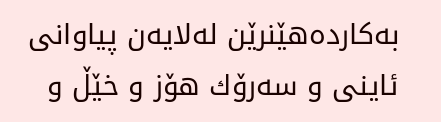به‌كارده‌هێنرێن له‌لایه‌ن پیاوانی‌ ئاینی‌ و سه‌رۆك هۆز و خێڵ و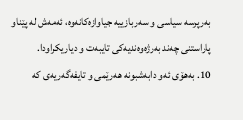به‌رپرسه‌ سیاسی‌ و سه‌ربازییه‌ جیاوازه‌كانه‌وه‌، ئه‌مه‌ش له‌ پێناو پاراستنی چه‌ند به‌رژه‌وه‌ندیه‌كی‌ تایبه‌ت و دیاریكراودا.
10. بەهۆی ئه‌و دابه‌شبونه‌ هه‌رێمی و تایفه‌گه‌ریه‌ی‌ كه‌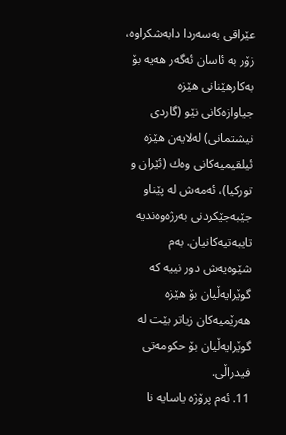عێراقی‌ به‌سه‌ردا دابه‌شكراوه‌، زۆر به‌ ئاسان ئه‌گه‌ر هه‌یه‌ بۆ به‌كارهێنانی‌ هێزه‌ جیاوازه‌كانی‌ نێو (گاردی‌ نیشتمانی) له‌لایه‌ن هێزه‌ ئیلقیمیه‌كانی‌ وه‌ك (ئێران و توركیا)، ئه‌مه‌ش له‌ پێناو جێبه‌جێكردنی‌ به‌رژه‌وه‌ندیه‌ تایبه‌تیه‌كانیان. به‌م شێوه‌یه‌ش دور نییه‌ كه‌ گوێرایه‌ڵیان بۆ هێزه‌ هه‌رێمیه‌كان زیاتر بێت له‌ گوێرایه‌ڵیان بۆ حكومه‌تی‌ فیدراڵی.
11. ئه‌م پرۆژه‌ یاسایه‌ نا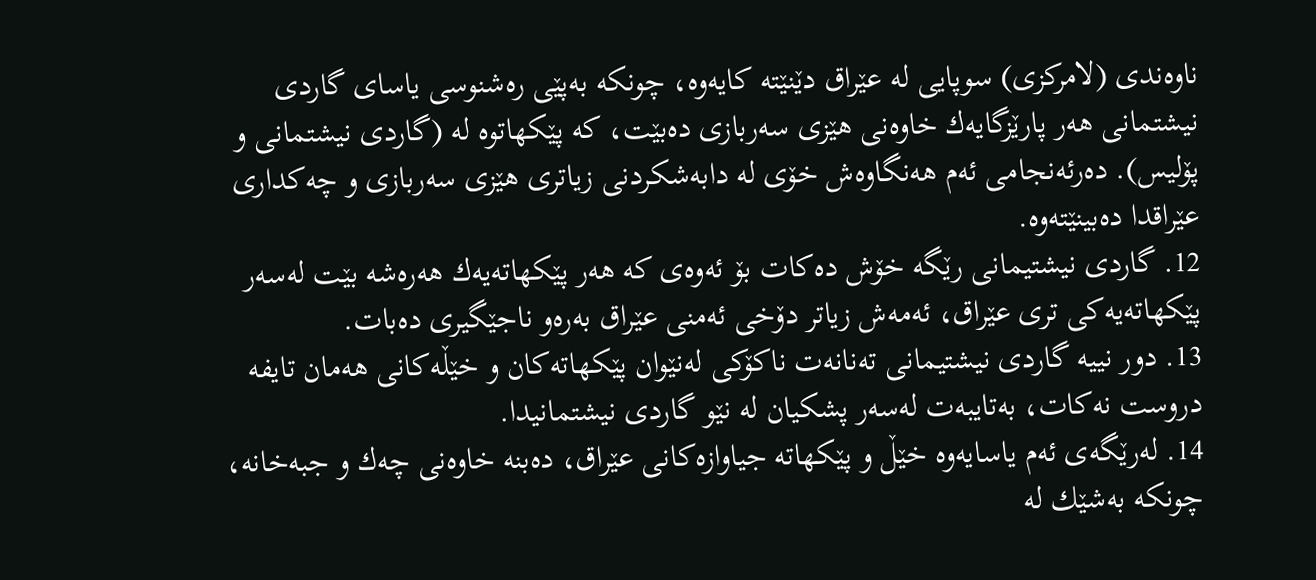ناوه‌ندی (لامركزی) سوپایی له‌ عێراق دێنێته‌ كایه‌وه‌، چونكه‌ به‌پێی ره‌شنوسی یاسای گاردی‌ نیشتمانی‌ هه‌ر پارێزگایه‌ك خاوه‌نی‌ هێزی‌ سه‌ربازی ده‌بێت، كه‌ پێكهاتوه‌ له‌ (گاردی‌ نیشتمانی‌ و پۆلیس). ده‌رئه‌نجامی‌ ئه‌م هه‌نگاوه‌ش خۆی‌ له‌ دابه‌شكردنی‌ زیاتری‌ هێزی‌ سه‌ربازی‌ و چه‌كداری‌ عێراقدا ده‌بینێته‌وه‌.
12. گاردی‌ نیشتیمانی‌ رێگه‌ خۆش ده‌كات بۆ ئه‌وه‌ی‌ كه‌ هه‌ر پێكهاته‌یه‌ك هه‌ره‌شه‌ بێت له‌سه‌ر پێكهاته‌یه‌كی تری‌ عێراق، ئه‌مه‌ش زیاتر دۆخی ئه‌منی عێراق به‌ره‌و ناجێگیری‌ ده‌بات.
13. دور نییه‌ گاردی‌ نیشتیمانی‌ ته‌نانه‌ت ناكۆكی له‌نێوان پێكهاته‌كان و خێڵه‌كانی‌ هه‌مان تایفه‌ دروست نه‌كات، به‌تایبه‌ت له‌سه‌ر پشكیان له‌ نێو گاردی نیشتمانیدا.
14. له‌رێگه‌ی‌ ئه‌م یاسایه‌وه‌ خێڵ و پێكهاته‌ جیاوازه‌كانی‌ عێراق، ده‌بنه‌ خاوه‌نی‌ چه‌ك و جبه‌خانه‌، چونكه‌ به‌شێك له‌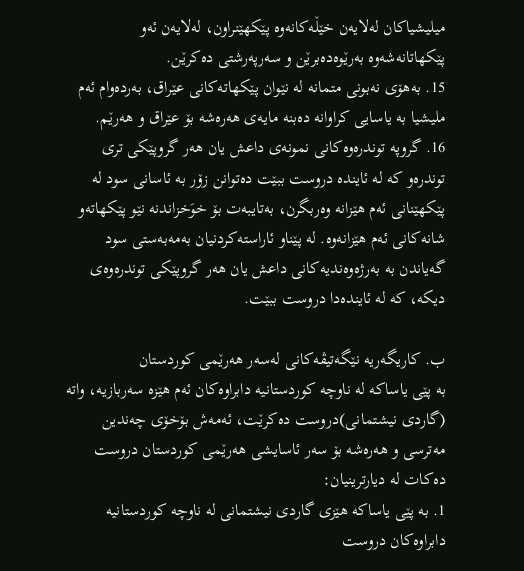میلیشیاكان له‌لایه‌ن خێڵه‌كانه‌وه‌ پێكهێنراون، له‌لایه‌ن ئه‌و پێكهاتانه‌شه‌وه‌ به‌رێوه‌ده‌برێن و سه‌رپه‌رشتی‌ ده‌كرێن.
15. بەهۆی نه‌بونی متمانه‌ له‌ نێوان پێكهاته‌كانی عێراق، به‌رده‌وام ئه‌م ملیشیا به‌ یاسایی‌ كراوانه‌ ده‌بنه‌ مایه‌ی‌ هه‌ره‌شه‌ بۆ عێراق و هه‌رێم.
16. گروپه‌ توندره‌وه‌كانی نمونه‌ی‌ داعش یان هه‌ر گروپێكی تری‌ توندره‌و كه‌ له‌ ئاینده‌ دروست ببێت ده‌توانن زۆر به‌ ئاسانی‌ سود له‌ پێكهێنانی‌ ئه‌م هێزانه‌ وه‌ربگرن، به‌تایبه‌ت بۆ خوَخزاندنه‌ نێو پێكهاته‌و شانه‌كانی‌ ئه‌م هێزانه‌وه‌. له‌ پێناو ئاراسته‌كردنیان به‌مه‌به‌ستی‌ سود گه‌یاندن به‌ به‌رژه‌وه‌ندیه‌كانی داعش یان هه‌ر گروپێكی توندره‌وه‌ی‌ دیكه‌، كه‌ له‌ ئاینده‌دا دروست ببێت.

ب‌. كاریگه‌ریه‌ نێگه‌تیڤه‌كانی له‌سه‌ر هه‌رێمی‌ كوردستان
به‌ پێی یاساكه‌ له‌ ناوچه‌ كوردستانیه‌ دابراوه‌كان ئه‌م هێزه‌ سه‌ربازیه‌، واته‌ (گاردی‌ نیشتمانی‌)دروست ده‌كرێت، ئه‌مه‌ش بۆخۆی چه‌ندین مه‌ترسی‌ و هه‌ره‌شه‌ بۆ سه‌ر ئاسایشی‌ هه‌رێمی‌ كوردستان دروست ده‌كات له‌ دیارترینیان:
1. به‌ پێی یاساكه‌ هێزی گاردی‌ نیشتمانی‌ له‌ ناوچه‌ كوردستانیه‌ دابراوه‌كان دروست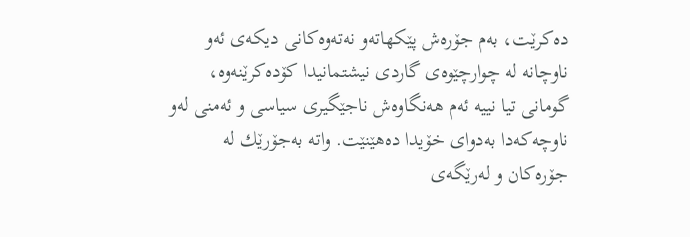ده‌كرێت، به‌م جۆره‌ش پێكهاته‌و نه‌ته‌وه‌كانی دیكه‌ی‌ ئه‌و ناوچانه‌ له‌ چوارچێوه‌ی‌ گاردی نیشتمانیدا كۆده‌كرێنه‌وه‌، گومانی‌ تیا نییه‌ ئه‌م هه‌نگاوه‌ش ناجێگیری‌ سیاسی و ئه‌منی له‌و ناوچه‌كه‌دا به‌دوای‌ خۆیدا ده‌هێنێت. واته‌ به‌جۆرێك له‌ جۆره‌كان و له‌رێگه‌ی‌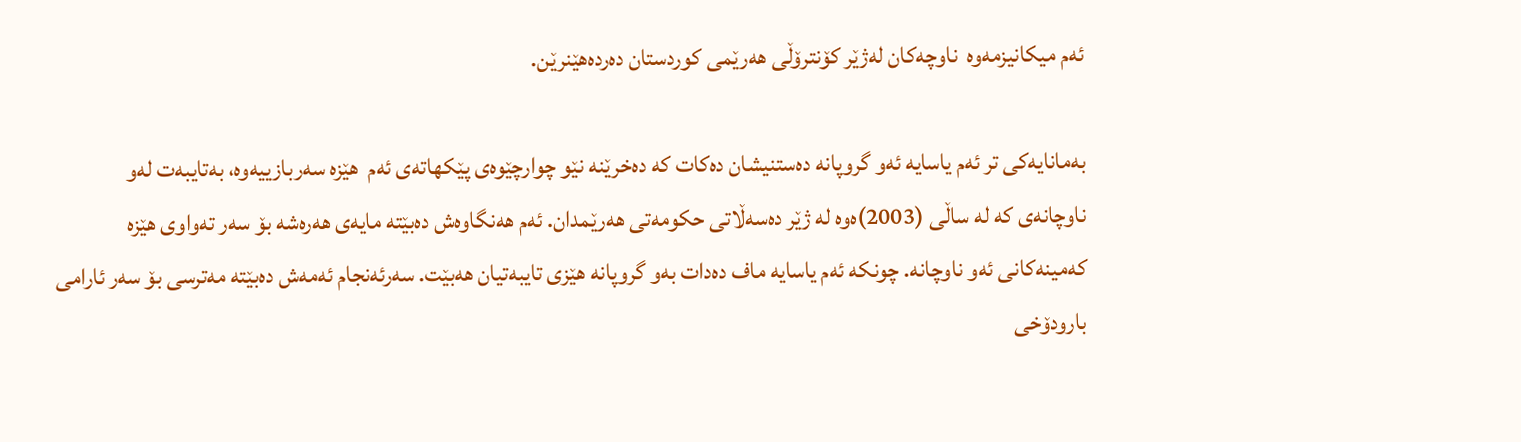ئه‌م میكانیزمه‌وه‌  ناوچه‌كان له‌ژێر كۆنترۆڵی هه‌رێمی‌ كوردستان ده‌رده‌هێنرێن.

به‌مانایه‌كی تر ئه‌م یاسایه‌ ئه‌و گروپانه‌ ده‌ستنیشان ده‌كات كه‌ ده‌خرێنه‌ نێو چوارچێوه‌ی‌ پێكهاته‌ی‌ ئه‌م  هێزه‌ سه‌ربازییه‌وه‌، به‌تایبه‌ت له‌و ناوچانه‌ی‌ كه‌ له‌ ساڵی (2003)ه‌وه‌ له‌ ژێر ده‌سه‌ڵاتی حكومه‌تی‌ هه‌رێمدان. ئه‌م هه‌نگاوه‌ش ده‌بێته‌ مایه‌ی‌ هه‌ره‌شه‌ بۆ سه‌ر ته‌واوی‌ هێزه‌ كه‌مینه‌كانی ئه‌و ناوچانه‌. چونكه‌ ئه‌م یاسایه‌ ماف ده‌دات به‌و گروپانه‌ هێزی تایبه‌تیان هه‌بێت. سه‌رئه‌نجام ئه‌مه‌ش ده‌بێته‌ مه‌ترسی‌ بۆ سه‌ر ئارامی بارودۆخی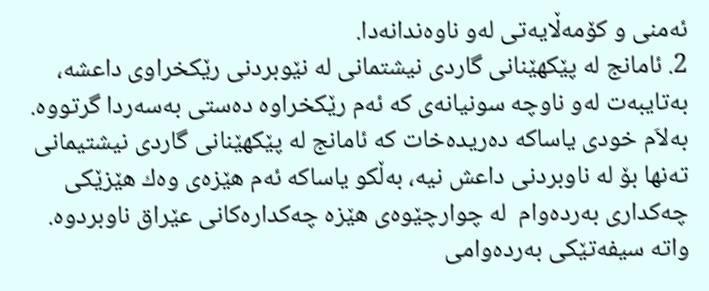ئه‌منی و كۆمه‌ڵایه‌تی‌ له‌و ناوه‌ندانه‌دا.
2. ئامانج له‌ پێكهێنانی گاردی نیشتمانی له‌ نێوبردنی‌ رێكخراوی‌ داعشه‌، به‌تایبه‌ت له‌و ناوچه‌ سونیانه‌ی‌ كه‌ ئه‌م رێكخراوه‌ ده‌ستی‌ به‌سه‌ردا گرتووه‌. به‌لاَم خودی‌ یاساكه‌ ده‌ریده‌خات كه‌ ئامانج له‌ پێكهێنانی‌ گاردی‌ نیشتیمانی‌ ته‌نها بۆ له‌ ناوبردنی داعش نیه‌، به‌ڵكو یاساكه‌ ئه‌م هێزه‌ی‌ وه‌ك هێزێكی چه‌كداری‌ به‌رده‌وام  له‌ چوارچێوه‌ی‌ هێزه‌ چه‌كداره‌كانی عێراق ناوبردوه‌. واته‌ سیفه‌تێكی‌ به‌رده‌وامی‌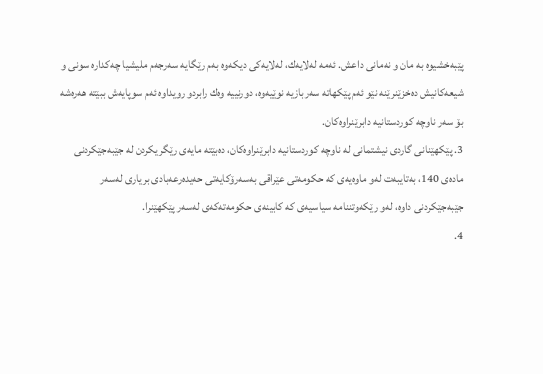پێبه‌خشیوه‌ به‌ مان و نه‌مانی‌ داعش. ئه‌مه‌ له‌لایه‌ك، له‌لایه‌كی‌ دیكه‌وه‌ به‌م رێگایه‌ سه‌رجه‌م ملیشیا چه‌كداره‌ سونی و شیعه‌كانیش ده‌خزێنرێنه‌ نێو ئه‌م پێكهاته‌ سه‌ربازیه‌ نوێیه‌وه‌، دورنییه‌ وه‌ك رابردو رویداوه‌ ئه‌م سوپایه‌ش ببێته‌ هه‌ره‌شه‌ بۆ سه‌ر ناوچه‌ كوردستانیه‌ دابرێنراوه‌كان.
3. پێكهێنانی گاردی نیشتمانی له‌ ناوچه‌ كوردستانیه‌ دابرێنراوه‌كان، ده‌بێته‌ مایه‌ی‌ رێگریكردن له‌ جێبه‌جێكردنی‌ ماده‌ی‌ 140، به‌تایبه‌ت له‌و ماوه‌یه‌ی‌ كه‌ حكومه‌تی‌ عێراقی به‌سه‌رۆكایه‌تی‌ حه‌یده‌رعه‌بادی بریاری‌ له‌سه‌ر جێبه‌جێكردنی‌ داوه‌، له‌و رێكه‌وتننامه‌ سیاسیه‌ی‌ كه‌ كابینه‌ی‌ حكومه‌ته‌كه‌ی‌ له‌سه‌ر پێكهێنرا.
4.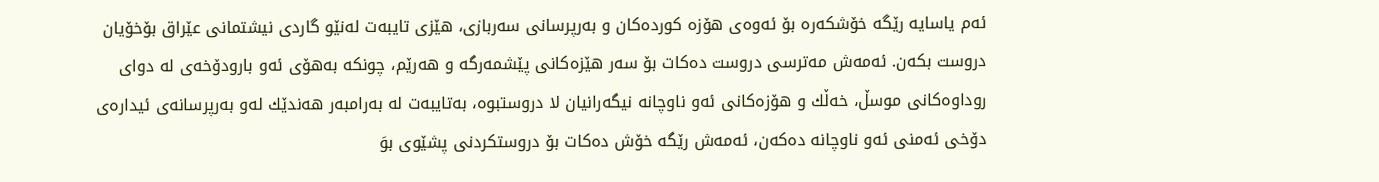ئه‌م یاسایه‌ رێگه‌ خۆشكه‌ره‌ بۆ ئه‌وه‌ی‌ هۆزه‌ كورده‌كان و به‌رپرسانی سه‌ربازی، هێزی‌ تایبه‌ت له‌نێو گاردی‌ نیشتمانی‌ عێراق بۆخۆیان دروست بكه‌ن. ئه‌مه‌ش مه‌ترسی‌ دروست ده‌كات بۆ سه‌ر هێزه‌كانی‌ پێشمه‌رگه‌ و هه‌رێم، چونكه‌ به‌هۆی ئه‌و بارودۆخه‌ی‌ له‌ دوای‌ روداوه‌كانی‌ موسڵ، خه‌ڵك و هۆزه‌كانی‌ ئه‌و ناوچانه‌ نیگه‌رانیان لا دروستبوه‌، به‌تایبه‌ت له‌ به‌رامبه‌ر هه‌ندێك له‌و به‌رپرسانه‌ی‌ ئیداره‌ی‌ دۆخی‌ ئه‌منی‌ ئه‌و ناوچانه‌ ده‌كه‌ن، ئه‌مه‌ش رێگه‌ خۆش ده‌كات بۆ دروستكردنی‌ پشێوی بوَ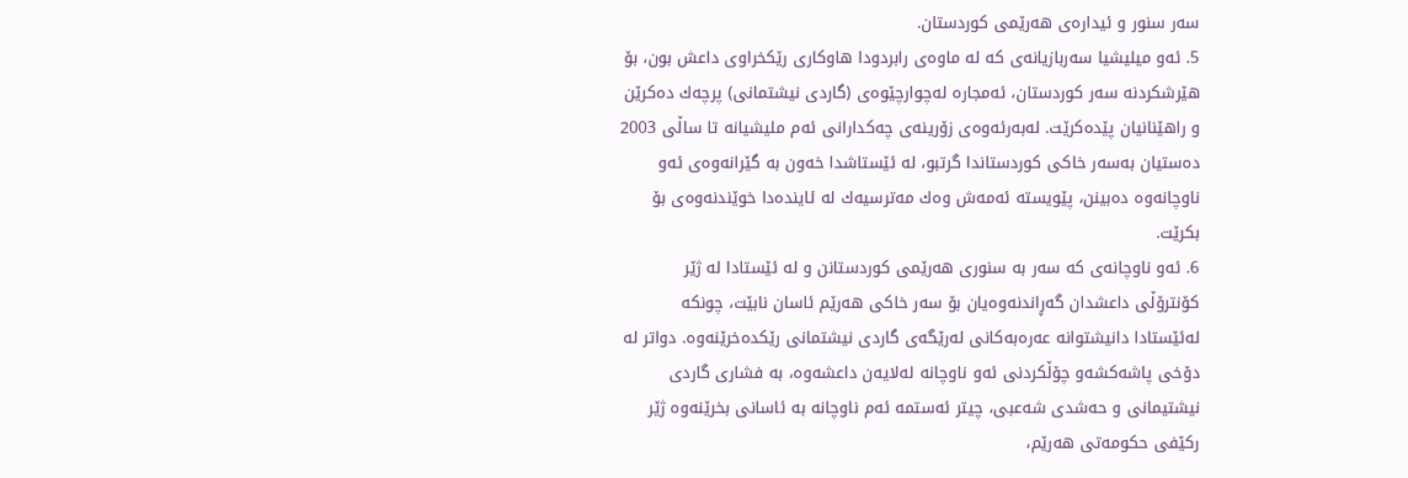سه‌ر سنور و ئیداره‌ی‌ هه‌رێمی‌ كوردستان.
5. ئه‌و میلیشیا سه‌ربازیانه‌ی‌ كه‌ له‌ ماوه‌ی‌ رابردودا هاوكاری‌ رێكخراوی‌ داعش بون، بۆ هێرشكردنه‌ سه‌ر كوردستان، ئه‌مجاره‌ له‌چوارچێوه‌ی‌ (گاردی‌ نیشتمانی) پرچه‌ك ده‌كرێن و راهێنانیان پێده‌كرێت. له‌به‌رئه‌وه‌ی‌ زۆرینه‌ی‌ چه‌كدارانی ئه‌م ملیشیانه‌ تا ساڵی 2003 ده‌ستیان به‌سه‌ر خاكی‌ كوردستاندا گرتبو، له‌ ئێستاشدا خه‌ون به‌ گێرانه‌وه‌ی‌ ئه‌و ناوچانه‌وه‌ ده‌بینن، پێویسته‌ ئه‌مه‌ش وه‌ك مه‌ترسیه‌ك له‌ ئاینده‌دا خوێندنه‌وه‌ی‌ بۆ بكرێت.
6. ئه‌و ناوچانه‌ی‌ كه‌ سه‌ر به‌ سنوری‌ هه‌رێمی‌ كوردستانن و له‌ ئێستادا له‌ ژێر كۆنترۆڵی داعشدان گه‌ڕاندنه‌وه‌یان بۆ سه‌ر خاكی‌ هه‌رێم ئاسان نابێت، چونكه‌ له‌ئێستادا دانیشتوانه‌ عه‌ره‌به‌كانی‌ له‌رێگه‌ی‌ گاردی‌ نیشتمانی رێكده‌خرێنه‌وه‌. دواتر له‌ دۆخی‌ پاشه‌كشه‌و چۆڵكردنی‌ ئه‌و ناوچانه‌ له‌لایه‌ن داعشه‌وه‌، به‌ فشاری‌ گاردی‌ نیشتیمانی‌ و حه‌شدی‌ شه‌عبی، چیتر ئه‌ستمه‌ ئه‌م ناوچانه‌ به‌ ئاسانی‌ بخرێنه‌وه‌ ژێر ركێفی حكومه‌تی‌ هه‌رێم،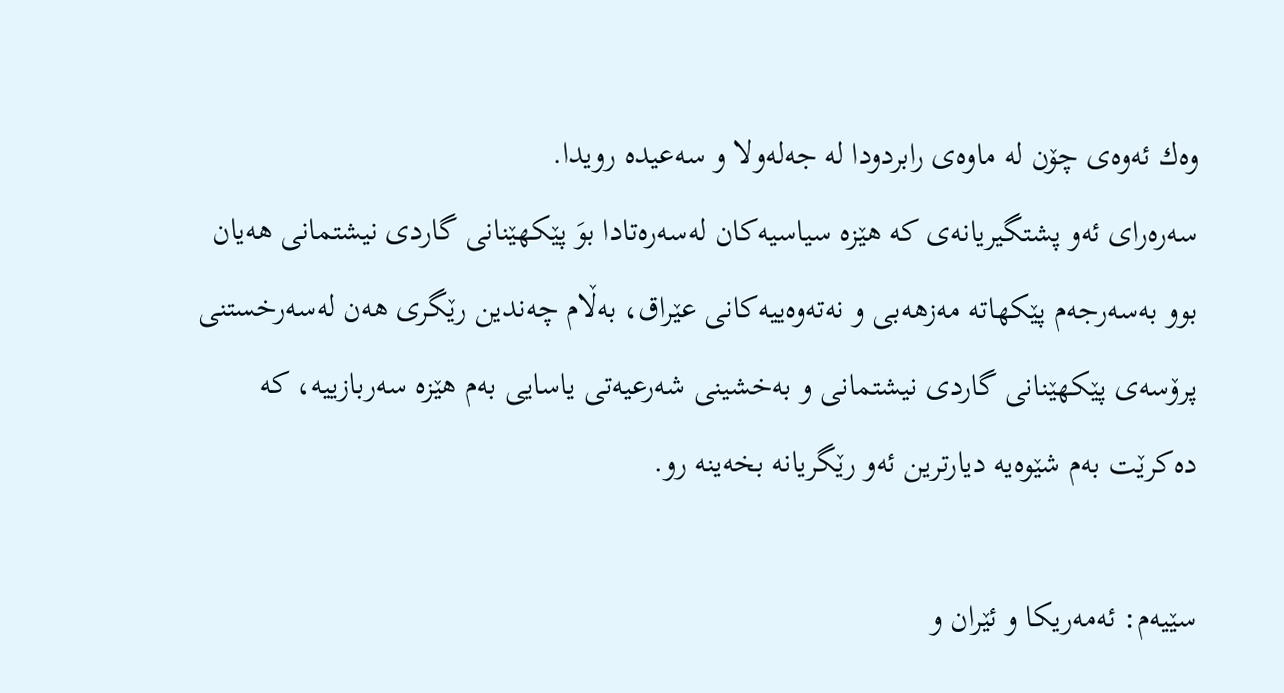وه‌ك ئه‌وه‌ی‌ چۆن له‌ ماوه‌ی‌ رابردودا له‌ جه‌له‌ولا و سه‌عیده‌ رویدا.
سه‌ره‌رای ئه‌و پشتگیریانه‌ی‌ كه‌ هێزه‌ سیاسیه‌كان له‌سه‌ره‌تادا بوَ پێكهێنانی گاردی نیشتمانی هه‌یان بوو به‌سه‌رجه‌م پێكهاته‌ مه‌زهه‌بی و نه‌ته‌وه‌ییه‌كانی عێراق، به‌ڵام چه‌ندین رێگری‌ هه‌ن له‌سه‌رخستنی پرۆسه‌ی‌ پێكهێنانی گاردی نیشتمانی‌ و به‌خشینی شه‌رعیه‌تی یاسایی به‌م هێزه‌ سه‌ربازییه‌، كه‌ ده‌كرێت به‌م شێوه‌یه‌ دیارترین ئه‌و رێگریانه‌ بخه‌ینه‌ رو.

سێیه‌م: ئه‌مەریكا و ئێران و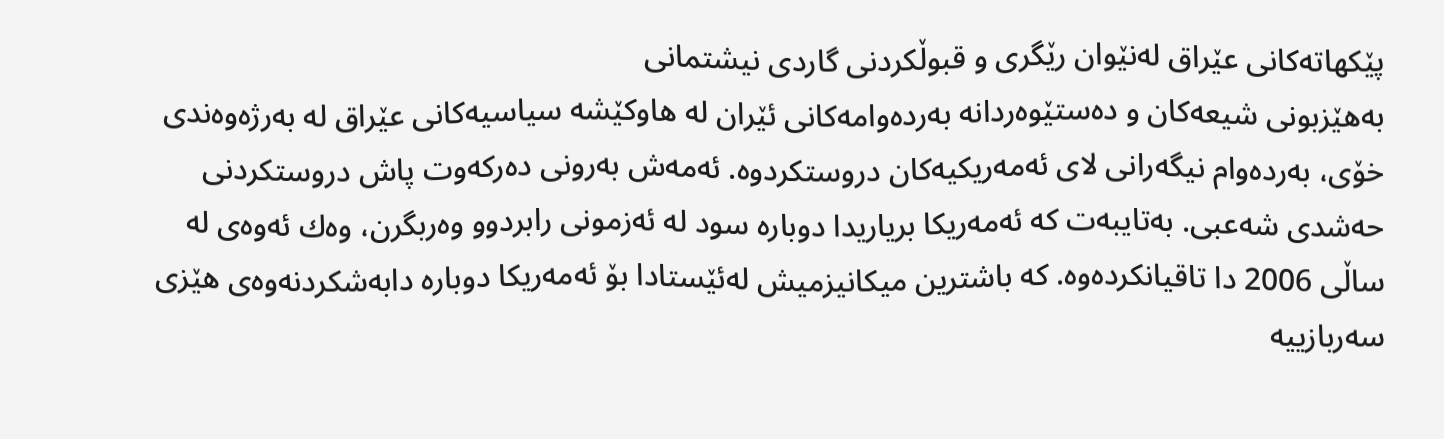پێكهاته‌كانی عێراق له‌نێوان رێگری‌ و قبوڵكردنی‌ گاردی نیشتمانی‌
به‌هێزبونی‌ شیعه‌كان و ده‌ستێوه‌ردانه‌ به‌رده‌وامه‌كانی‌ ئێران له‌ هاوكێشه‌ سیاسیه‌كانی‌ عێراق له‌ به‌رژه‌وه‌ندی‌ خۆی‌، به‌رده‌وام نیگه‌رانی‌ لای‌ ئه‌مەریكیه‌كان دروستكردوه‌. ئه‌مه‌ش به‌رونی‌ ده‌ركه‌وت پاش دروستكردنی‌ حه‌شدی‌ شه‌عبی‌. به‌تایبه‌ت كه‌ ئه‌مەریكا بریاریدا دوباره‌ سود له‌ ئه‌زمونی‌ رابردوو وه‌ربگرن، وه‌ك ئه‌وه‌ی‌ له‌ ساڵی‌ 2006 دا تاقیانكرده‌وه‌. كه‌ باشترین میكانیزمیش له‌ئێستادا بۆ ئه‌مەریكا دوباره‌ دابه‌شكردنه‌وه‌ی‌ هێزی‌ سه‌ربازییه‌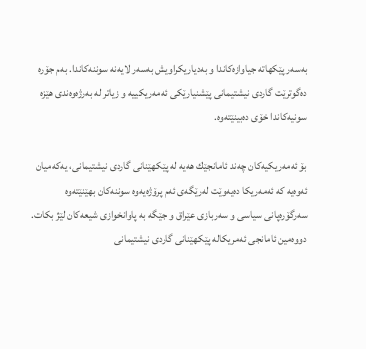به‌سه‌ر پێكهاته‌ جیاوازه‌كاندا و به‌دیاریكراویش به‌سه‌ر لایه‌نه‌ سوننه‌كاندا. به‌م جۆره‌ ده‌گوترێت گاردی‌ نیشتیمانی‌ پێشنیارێكی ئه‌مەریكییه‌ و زیاتر له‌ به‌رژه‌وه‌ندی هێزه‌ سونیه‌كاندا خۆی‌ ده‌بینێته‌وه‌.

بۆ ئه‌مەریكیه‌كان چه‌ند ئامانجێك هه‌یه‌ له‌ پێكهێنانی‌ گاردی‌ نیشتیمانی‌، یه‌كه‌میان ئه‌وه‌یه‌ كه‌ ئه‌مەریكا ده‌یه‌وێت له‌رێگه‌ی‌ ئه‌م پرۆژه‌یه‌وه‌ سوننه‌كان بهێنێته‌وه‌ سه‌رگۆره‌پانی‌ سیاسی‌ و سه‌ربازی‌ عێراق و جێگه‌ به‌ پاوانخوازی‌ شیعه‌كان لێژ بكات. دووه‌مین ئامانجی‌ ئه‌مریكاله‌ پێكهێنانی‌ گاردی‌ نیشتیمانی‌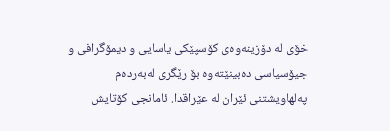خۆی‌ له‌ دۆزینه‌وه‌ی‌ كۆسپێكی‌ یاسایی و دیمۆگرافی‌ و جیۆسیاسی ده‌بینێته‌وه‌ بۆ رێگری‌ له‌به‌رده‌م په‌لهاویشتنی‌ ئێران له‌ عێراقدا. ئامانجی‌ كۆتایش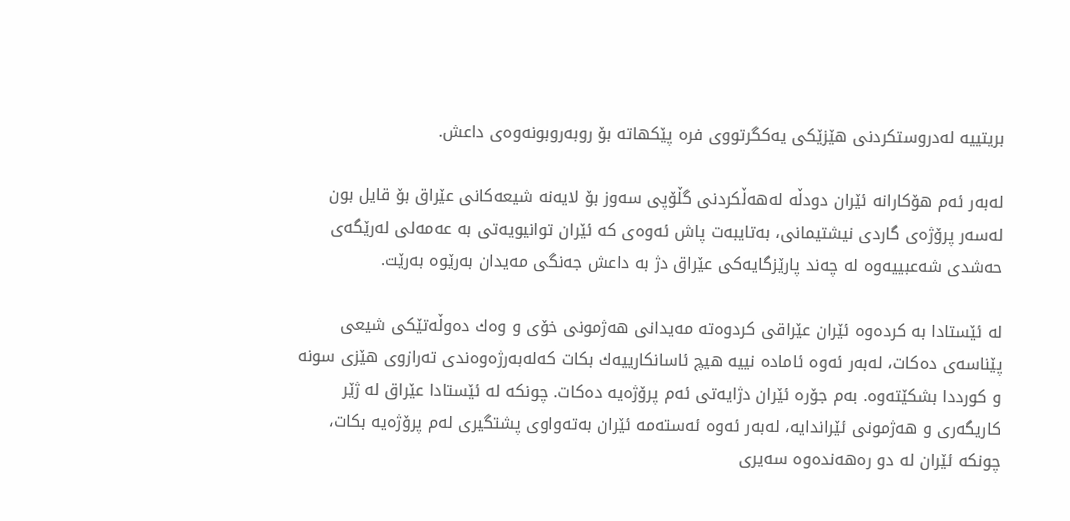بریتییه‌ له‌دروستكردنی‌ هێزێكی‌ یه‌كگرتووی‌ فره‌ پێكهاته‌ بۆ روبه‌روبونه‌وه‌ی‌ داعش.

له‌به‌ر ئه‌م هۆكارانه‌ ئێران دودڵه‌ له‌هه‌ڵكردنی‌ گڵۆپی‌ سه‌وز بۆ لایه‌نه‌ شیعه‌كانی‌ عێراق بۆ قایل بون له‌سه‌ر پرۆژه‌ی‌ گاردی‌ نیشتیمانی‌، به‌تایبه‌ت پاش ئه‌وه‌ی‌ كه‌ ئێران توانیویه‌تی‌ به‌ عه‌مه‌لی‌ له‌رێگه‌ی‌ حه‌شدی‌ شه‌عبییه‌وه‌ له‌ چه‌ند پارێزگایه‌كی‌ عێراق دژ به‌ داعش جه‌نگی‌ مه‌یدان به‌رێوه‌ به‌رێت.

له‌ ئێستادا به‌ كرده‌وه‌ ئێران عێراقی‌ كردوه‌ته‌ مه‌یدانی‌ هه‌ژمونی‌ خۆی‌ و وه‌ك ده‌وڵه‌تێكی‌ شیعی‌ پێناسه‌ی‌ ده‌كات، له‌به‌ر ئه‌وه‌ ئاماده‌ نییه‌ هیچ ئاسانكارییه‌ك بكات كه‌له‌به‌رژه‌وه‌ندی‌ ته‌رازوی‌ هێزی‌ سونه‌ و كورددا بشكێته‌وه‌. به‌م جۆره‌ ئێران دژایه‌تی‌ ئه‌م پرۆژه‌یه‌ ده‌كات. چونكه‌ له‌ ئێستادا عێراق له‌ ژێر كاریگه‌ری‌ و هه‌ژمونی ئێراندایه‌، له‌به‌ر ئه‌وه‌ ئه‌سته‌مه‌ ئێران به‌ته‌واوی‌ پشتگیری‌ له‌م پرۆژه‌یه‌ بكات، چونكه‌ ئێران له‌ دو ره‌هه‌نده‌وه‌ سه‌یری‌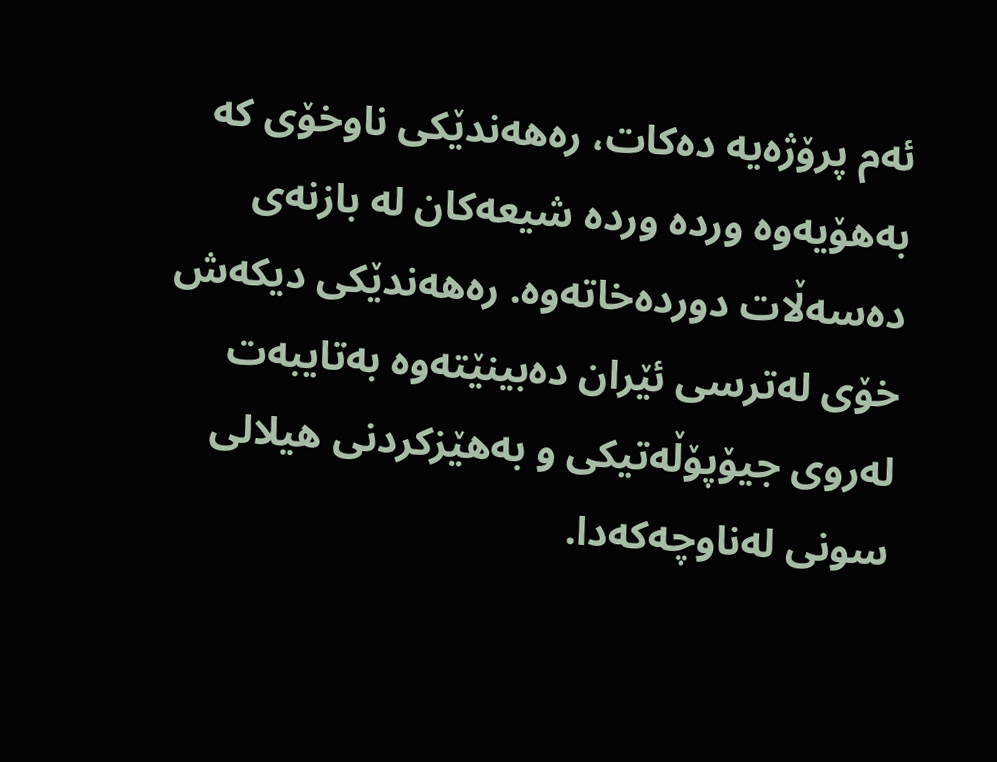ئه‌م پرۆژه‌یه‌ ده‌كات، ره‌هه‌ندێكی ناوخۆی‌ كه‌ به‌هۆیه‌وه‌ ورده‌ ورده‌ شیعه‌كان له‌ بازنه‌ی‌ ده‌سه‌ڵات دورده‌خاته‌وه‌. ره‌هه‌ندێكی دیكه‌ش خۆی‌ له‌ترسی‌ ئێران ده‌بینێته‌وه‌ به‌تایبه‌ت له‌روی‌ جیۆپۆڵه‌تیكی‌ و به‌هێزكردنی‌ هیلالی‌ سونی‌ له‌ناوچه‌كه‌دا.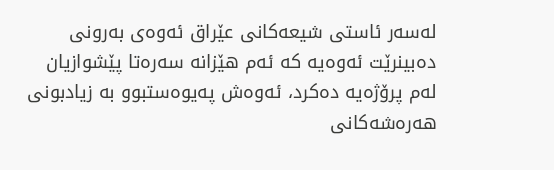له‌سه‌ر ئاستی‌ شیعه‌كانی‌ عێراق ئه‌وه‌ی‌ به‌رونی‌ ده‌بینرێت ئه‌وه‌یه‌ كه‌ ئه‌م هێزانه‌ سه‌ره‌تا پێشوازیان له‌م پرۆژه‌یه‌ ده‌كرد، ئه‌وه‌ش په‌یوه‌ستبوو به‌ زیادبونی‌ هه‌ره‌شه‌كانی‌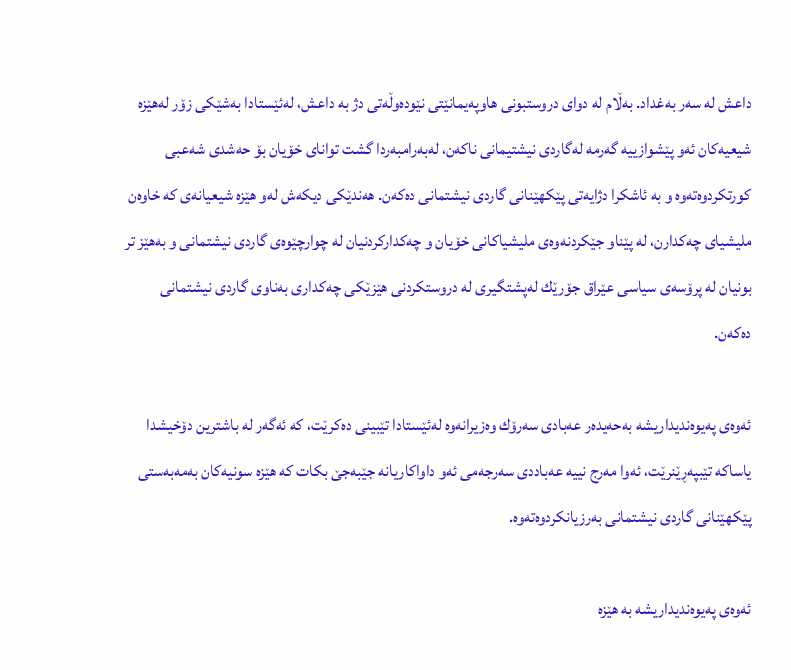داعش له‌ سه‌ر به‌غداد. بەڵام له‌ دوای‌ دروستبونی هاوپه‌یمانێتی نێوده‌وڵه‌تی دژ به‌ داعش، له‌ئێستادا به‌شێكی‌ زۆر له‌هێزه‌ شیعیه‌كان ئه‌و پێشوازییه‌ گه‌رمه‌ له‌گاردی‌ نیشتیمانی‌ ناكه‌ن، له‌به‌رامبه‌ردا گشت توانای‌ خۆیان بۆ حه‌شدی‌ شه‌عبی‌ كورتكردوه‌ته‌وه‌ و به‌ ئاشكرا دژایه‌تی پێكهێنانی گاردی نیشتمانی ده‌كه‌ن. هه‌ندێكی‌ دیكه‌ش له‌و هێزه‌ شیعیانه‌ی‌ كه‌ خاوه‌ن ملیشیای چه‌كدارن، له‌ پێناو جێكردنه‌وه‌ی‌ ملیشیاكانی خۆیان و چه‌كداركردنیان له‌ چوارچێوه‌ی‌ گاردی نیشتمانی و به‌هێز تر بونیان له‌ پرۆسه‌ی‌ سیاسی عێراق جۆرێك له‌پشتگیری‌ له‌ دروستكردنی هێزێكی چه‌كداری‌ به‌ناوی گاردی نیشتمانی ده‌كه‌ن.

ئه‌وه‌ی‌ په‌یوه‌ندیداریشه‌ به‌حه‌یده‌ر عه‌بادی‌ سه‌رۆك وه‌زیرانه‌وه‌ له‌ئێستادا تێبینی‌ ده‌كرێت، كه‌ ئه‌گه‌ر له‌ باشترین دۆخیشدا یاساكه‌ تێبپه‌ڕێنرێت، ئه‌وا مه‌رج نییه‌ عه‌باددی‌ سه‌رجه‌می‌ ئه‌و داواكاریانه‌ جێبه‌جێ بكات كه‌ هێزه‌ سونیه‌كان به‌مه‌به‌ستی پێكهێنانی گاردی نیشتمانی به‌رزیانكردوه‌ته‌وه‌.

ئه‌وه‌ی‌ په‌یوه‌ندیداریشه‌ به‌ هێزه‌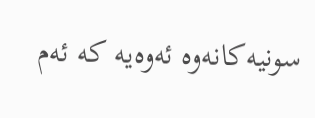سونیه‌كانه‌وه‌ ئه‌وه‌یه‌ كه‌ ئه‌م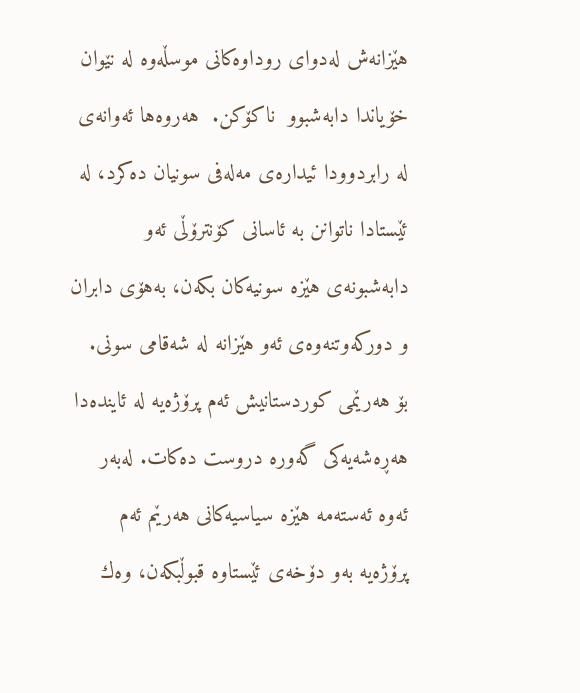هێزانه‌ش له‌دوای‌ روداوه‌كانی‌ موسڵه‌وه‌ له‌ نێوان خۆیاندا دابه‌شبوو  ناكۆكن.  هه‌روه‌ها ئه‌وانه‌ی‌ له‌ رابردوودا ئیداره‌ی‌ مه‌له‌فی سونیان ده‌كرد، له‌ ئێستادا ناتوانن به‌ ئاسانی كۆنترۆڵی ئه‌و دابه‌شبونه‌ی‌ هێزه‌ سونیه‌كان بكه‌ن، به‌هۆی دابران و دوركه‌وتنه‌وه‌ی‌ ئه‌و هێزانه‌ له‌ شه‌قامی‌ سونی‌.
بۆ هه‌رێمی‌ كوردستانیش ئه‌م پرۆژه‌یه‌ له‌ ئاینده‌دا هه‌ڕه‌شه‌یه‌كی گه‌وره‌ دروست ده‌كات. له‌به‌ر ئه‌وه‌ ئه‌سته‌مه‌ هێزه‌ سیاسیه‌كانی هه‌رێم ئه‌م پرۆژه‌یه‌ به‌و دۆخه‌ی‌ ئێستاوه‌ قبوڵبكه‌ن، وه‌ك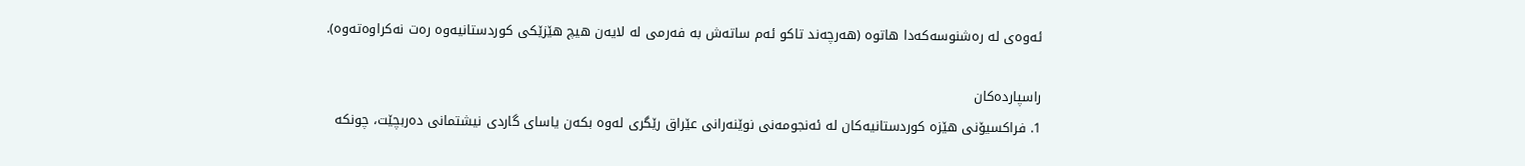ئه‌وه‌ی‌ له‌ ره‌شنوسه‌كه‌دا هاتوه‌ (هه‌رچه‌ند تاكو ئه‌م ساته‌ش به‌ فه‌رمی له‌ لایه‌ن هیچ هێزێكی كوردستانیه‌وه‌ ره‌ت نه‌كراوه‌ته‌وه‌).

راسپارده‌كان
1. فراكسیۆنی هێزه‌ كوردستانیه‌كان له‌ ئه‌نجومه‌نی‌ نوێنه‌رانی عێراق رێگری‌ له‌وه‌ بكه‌ن یاسای‌ گاردی‌ نیشتمانی ده‌ربچێت، چونكه‌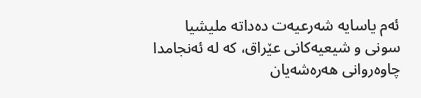ئه‌م یاسایه‌ شه‌رعیه‌ت ده‌داته‌ ملیشیا سونی و شیعیه‌كانی عێراق، كه‌ له‌ ئه‌نجامدا چاوه‌روانی‌ هه‌ره‌شه‌یان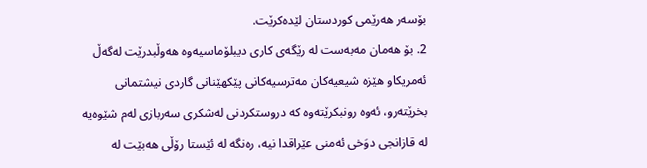بۆسه‌ر هه‌رێمی كوردستان لێده‌كرێت.
2. بۆ هه‌مان مه‌به‌ست له‌ رێگه‌ی‌ كاری‌ دیبلۆماسیه‌وه‌ هه‌وڵبدرێت له‌گه‌ڵ ئه‌مریكاو هێزه‌ شیعیه‌كان مه‌ترسیه‌كانی‌ پێكهێنانی گاردی نیشتمانی بخرێته‌رو، ئه‌وه‌ رونبكرێته‌وه‌ كه‌ دروستكردنی‌ له‌شكری‌ سه‌ربازی له‌م شێوه‌یه‌ له‌ قازانجی دوَخی ئه‌منی‌ عێراقدا نیه‌، ره‌نگه‌ له‌ ئێستا رۆڵی هه‌بێت له‌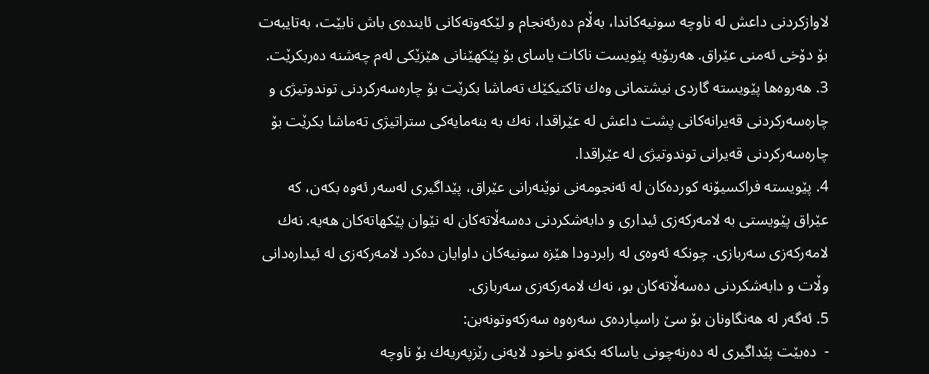لاوازكردنی‌ داعش له‌ ناوچه‌ سونیه‌كاندا، به‌ڵام ده‌رئه‌نجام و لێكه‌وته‌كانی‌ ئاینده‌ی‌ باش نابێت، به‌تایبه‌ت بۆ دۆخی ئه‌منی عێراق. هه‌ربۆیه‌ پێویست ناكات یاسای بۆ پێكهێنانی‌ هێزێكی‌ له‌م چه‌شنه‌ ده‌ربكرێت.
3. هه‌روه‌ها پێویسته‌ گاردی نیشتمانی وه‌ك تاكتیكێك ته‌ماشا بكرێت بۆ چاره‌سه‌ركردنی‌ توندوتیژی و چاره‌سه‌ركردنی‌ قه‌یرانه‌كانی‌ پشت داعش له‌ عێراقدا، نه‌ك به‌ بنه‌مایه‌كی ستراتیژی ته‌ماشا بكرێت بۆ چاره‌سه‌ركردنی‌ قه‌یرانی‌ توندوتیژی له‌ عێراقدا.
4. پێویسته‌ فراكسیۆنه‌ كورده‌كان له‌ ئه‌نجومه‌نی‌ نوێنه‌رانی عێراق، پێداگیری‌ له‌سه‌ر ئه‌وه‌ بكه‌ن، كه‌ عێراق پێویستی به‌ لامه‌ركه‌زی ئیداری‌ و دابه‌شكردنی‌ ده‌سه‌ڵاته‌كان له‌ نێوان پێكهاته‌كان هه‌یه‌. نه‌ك لامه‌ركه‌زی سه‌ربازی. چونكه‌ ئه‌وه‌ی‌ له‌ رابردودا هێزه‌ سونیه‌كان داوایان ده‌كرد لامه‌ركه‌زی له‌ ئیداره‌دانی وڵات و دابه‌شكردنی‌ ده‌سه‌ڵاته‌كان بو، نه‌ك لامه‌ركه‌زی سه‌ربازی.
5. ئه‌گه‌ر له‌ هه‌نگاونان بۆ سێ راسپارده‌ی‌ سه‌ره‌وه‌ سه‌ركه‌وتونه‌بن:
-  ده‌بێت پێداگیری‌ له‌ ده‌رنه‌چونی یاساكه‌ بكه‌نو یاخود لایه‌نی‌ رێزپه‌ریه‌ك بۆ ناوچه‌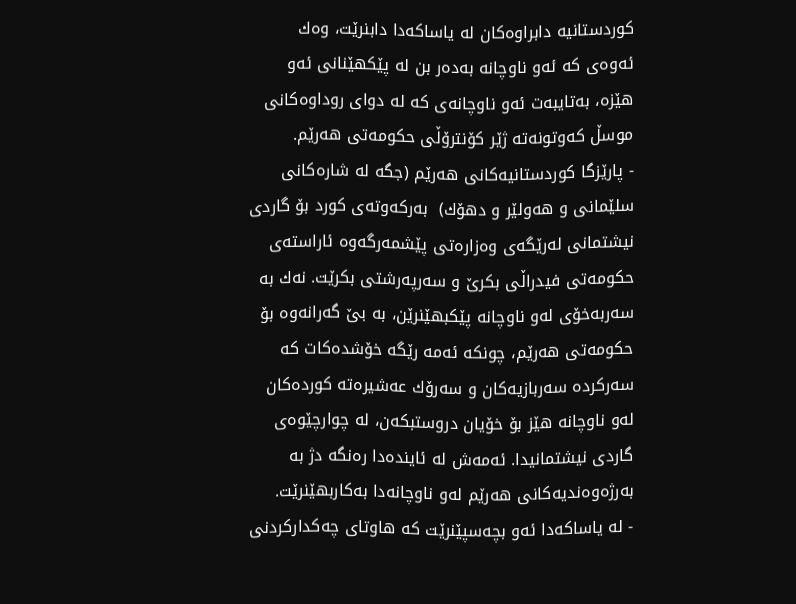كوردستانیه‌ دابراوه‌كان له‌ یاساكه‌دا دابنرێت، وه‌ك ئه‌وه‌ی‌ كه‌ ئه‌و ناوچانه‌ به‌ده‌ر بن له‌ پێكهێنانی‌ ئه‌و هێزه‌، به‌تایبه‌ت ئه‌و ناوچانه‌ی‌ كه‌ له‌ دوای‌ روداوه‌كانی موسڵ كه‌وتونه‌ته‌ ژێر كۆنترۆڵی حكومه‌تی‌ هه‌رێم.
- پارێزگا كوردستانیه‌كانی هه‌رێم (جگه‌ له‌ شاره‌كانی‌ سلێمانی‌ و هه‌ولێر و دهۆك)  به‌ركه‌وته‌ی‌ كورد بۆ گاردی‌ نیشتمانی له‌رێگه‌ی‌ وه‌زاره‌تی‌ پێشمه‌رگه‌وه‌ ئاراسته‌ی‌ حكومه‌تی‌ فیدراڵی بكرێ و سه‌رپه‌رشتی بكرێت. نه‌ك به‌ سه‌ربه‌خۆی له‌و ناوچانه‌ پێكبهێنرێن، به‌ بێ گه‌رانه‌وه‌ بۆ حكومه‌تی‌ هه‌رێم، چونكه‌ ئه‌مه‌ رێگه‌ خۆشده‌كات كه‌ سه‌ركرده‌ سه‌ربازیه‌كان و سه‌رۆك عه‌شیره‌ته‌ كورده‌كان له‌و ناوچانه‌ هێز بۆ خۆیان دروستبكه‌ن، له‌ چوارچێوه‌ی‌ گاردی‌ نیشتمانیدا. ئه‌مه‌ش له‌ ئاینده‌دا ره‌نگه‌ دژ به‌ به‌رژه‌وه‌ندیه‌كانی‌ هه‌رێم له‌و ناوچانه‌دا به‌كاربهێنرێت.
- له‌ یاساكه‌دا ئه‌و بچه‌سپێنرێت كه‌ هاوتای چه‌كداركردنی‌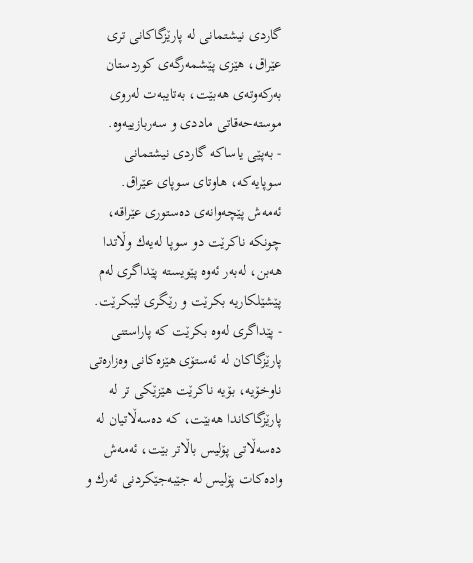گاردی نیشتمانی له‌ پارێزگاكانی تری‌ عێراق، هێزی پێشمه‌رگه‌ی‌ كوردستان به‌ركه‌وته‌ی‌ هه‌بێت، به‌تایبه‌ت له‌روی‌ موسته‌حه‌قاتی‌ ماددی‌ و سه‌ربازییه‌وه‌.
- به‌پێی یاساكه‌ گاردی نیشتمانی سوپایه‌كه‌، هاوتای سوپای عێراق.  ئه‌مه‌ش پێچه‌وانه‌ی‌ ده‌ستوری‌ عێراقه‌، چونكه‌ ناكرێت دو سوپا له‌یه‌ك وڵاتدا هه‌بن، له‌به‌ر ئه‌وه‌ پێویسته‌ پێداگری‌ له‌م پێشێلكاریه‌ بكرێت و رێگری‌ لێبكرێت.
- پێداگری‌ له‌وه‌ بكرێت كه‌ پاراستنی پارێزگاكان له‌ ئه‌ستۆی هێزه‌كانی وه‌زاره‌تی ناوخۆیه‌، بۆیه‌ ناكرێت هێزێكی تر له‌ پارێزگاكاندا هه‌بێت، كه‌ ده‌سه‌ڵاتیان له‌ ده‌سه‌ڵاتی پۆلیس باڵاتر بێت، ئه‌مه‌ش واده‌كات پۆلیس له‌ جێبه‌جێكردنی‌ ئه‌رك و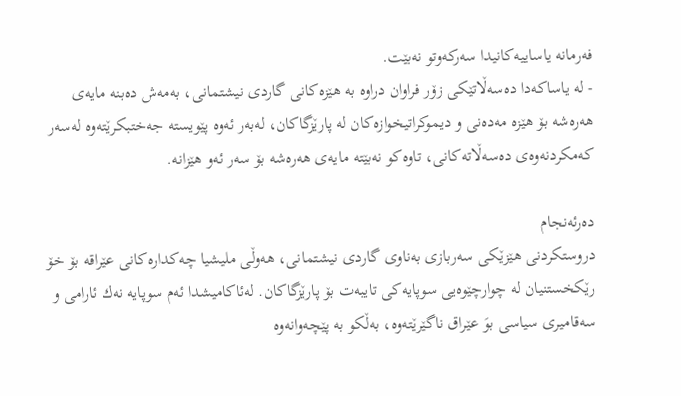فه‌رمانه‌ یاساییه‌كانیدا سه‌ركه‌وتو نه‌بێت.
- له‌ یاساكه‌دا ده‌سه‌ڵاتێكی زۆر فراوان دراوه‌ به‌ هێزه‌كانی گاردی‌ نیشتمانی، به‌مه‌ش ده‌بنه‌ مایه‌ی‌ هه‌ره‌شه‌ بۆ هێزه‌ مه‌ده‌نی و دیموكراتیخوازه‌كان له‌ پارێزگاكان، له‌به‌ر ئه‌وه‌ پێویسته‌ جه‌ختبكرێته‌وه‌ له‌سه‌ر كه‌مكردنه‌وه‌ی‌ ده‌سه‌ڵاته‌كانی، تاوه‌كو نه‌بێته‌ مایه‌ی‌ هه‌ره‌شه‌ بۆ سه‌ر ئه‌و هێزانه‌.

ده‌رئه‌نجام
دروستكردنی‌ هێزێكی سه‌ربازی به‌ناوی گاردی نیشتمانی، هه‌وڵی ملیشیا چه‌كداره‌كانی عێراقه‌ بۆ خۆ رێكخستنیان له‌ چوارچێوه‌یی‌ سوپایه‌كی تایبه‌ت بۆ پارێزگاكان. له‌ئاكامیشدا ئه‌م سوپایه‌ نه‌ك ئارامی و سه‌قامیری‌ سیاسی بوَ عێراق ناگێرێته‌وه‌، به‌ڵكو به‌ پێچه‌وانه‌وه‌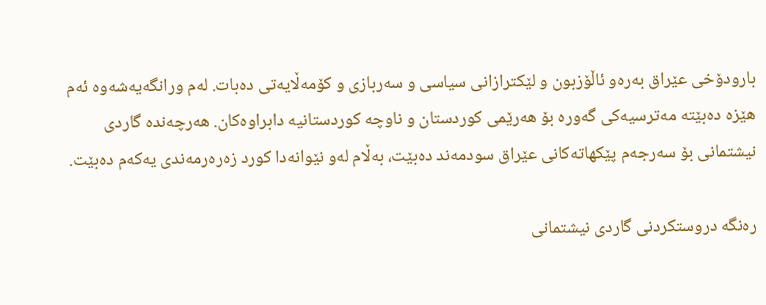بارودۆخی عێراق به‌ره‌و ئاڵۆزبون و لێكترازانی‌ سیاسی‌ و سه‌ربازی‌ و كۆمه‌ڵایه‌تی‌ ده‌بات. له‌م ورانگه‌یه‌شه‌وه‌ ئه‌م هێزه‌ ده‌بێته‌ مه‌ترسیه‌كی‌ گه‌وره‌ بۆ هه‌رێمی كوردستان و ناوچه‌ كوردستانیه‌ دابراوه‌كان. هه‌رچه‌نده‌ گاردی نیشتمانی بۆ سه‌رجه‌م پێكهاته‌كانی عێراق سودمه‌ند ده‌بێت، بەڵام له‌و نێوانه‌دا كورد زه‌ره‌رمه‌ندی‌ یه‌كه‌م ده‌بێت.

ره‌نگه‌ دروستكردنی‌ گاردی نیشتمانی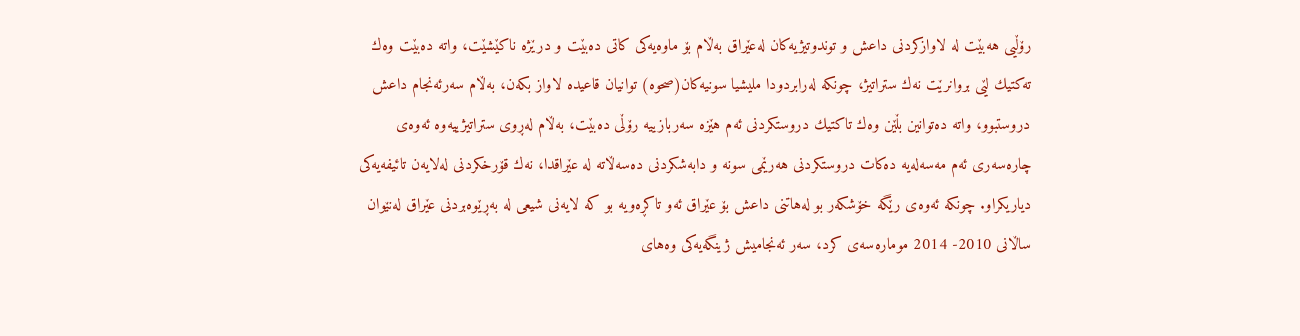رۆڵیی‌ هه‌بێت له‌ لاوازكردنی‌ داعش و توندوتیژیه‌كان له‌عێراق بەڵام بۆ ماوه‌یه‌كی كاتی‌ ده‌بێت و درێژه‌ ناكێشێت، واته‌ ده‌بێت وه‌ك ته‌كتیك لێی بروانرێت نه‌ك ستراتیژ، چونكه‌ له‌رابردودا ملیشیا سونیه‌كان(صحوه‌) توانیان قاعیده‌ لاواز بكه‌ن، به‌ڵام سه‌رئه‌نجام داعش دروستبوو، واته‌ ده‌توانین بڵێن وه‌ك تاكتیك دروستكردنی‌ ئه‌م هێزه‌ سه‌ربازییه‌ رۆڵی ده‌بێت، به‌ڵام له‌ڕوی ستراتیژییه‌وه‌ ئه‌وه‌ی‌ چاره‌سه‌ری‌ ئه‌م مه‌سه‌له‌یه‌ ده‌كات دروستكردنی‌ هه‌رێمی‌ سونه‌ و دابه‌شكردنی‌ ده‌سه‌ڵاته‌ له‌ عێراقدا، نه‌ك قۆرخكردنی‌ له‌لایه‌ن تائیفه‌یه‌كی دیاریكراو. چونكه‌ ئه‌وه‌ی‌ رێگه‌ خۆشكه‌ر بو له‌هاتنی داعش بۆ عێراق ئه‌و تاكڕه‌ویه‌ بو كه‌ لایه‌نی‌ شیعی‌ له‌ به‌ڕێوه‌بردنی‌ عێراق له‌نێوان ساڵانی‌ 2010- 2014 موماره‌سه‌ی‌ كرد، سه‌ر ئه‌نجامیش ژینگه‌یه‌كی وه‌های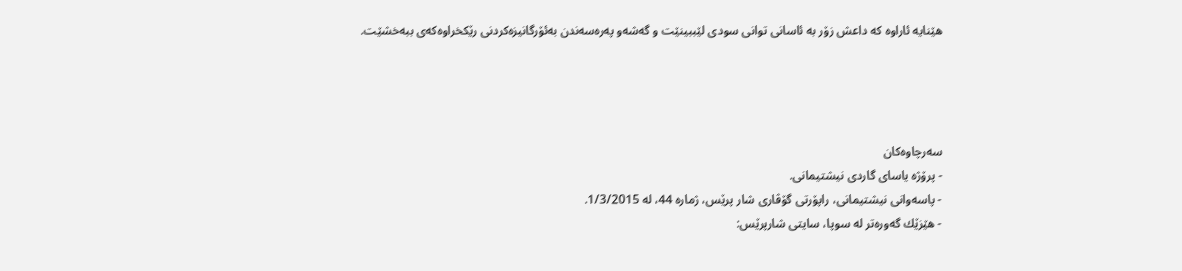هێنایه‌ ئاراوه‌ كه‌ داعش زۆر به‌ ئاسانی توانی‌ سودی‌ لێببینێت و گه‌شه‌و په‌ره‌سه‌ندن به‌ئۆرگانیزه‌كردنی‌ رێكخراوه‌كه‌ی‌ ببه‌خشێت.




سه‌رچاوه‌كان
- پرۆژه‌ یاسای گاردی‌ نیشتیمانی.
- پاسه‌وانی‌ نیشتیمانی‌، راپۆرتی‌ گۆڤاری‌ شار پرێس، ژماره‌ 44، له‌ 1/3/2015.
- هێزێك گه‌وره‌تر له‌ سوپا، سایتی‌ شارپرێس: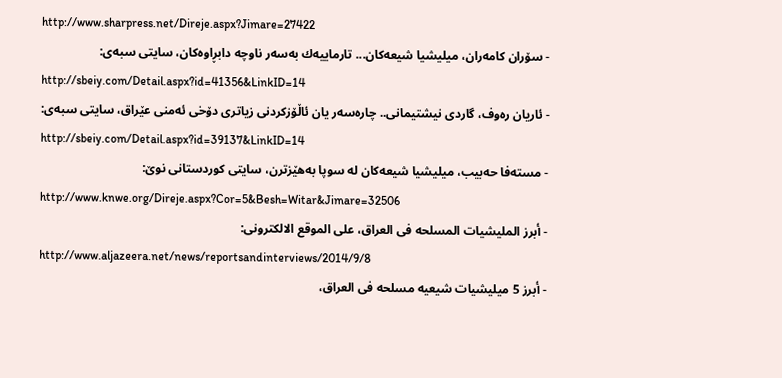http://www.sharpress.net/Direje.aspx?Jimare=27422
- سۆران كامه‌ران، میلیشیا شیعه‌كان... تارماییه‌ك به‌سه‌ر ناوچه‌ دابڕاوه‌كان، سایتی‌ سبه‌ی‌:
http://sbeiy.com/Detail.aspx?id=41356&LinkID=14
- ئاریان ره‌وف، گاردی‌ نیشتیمانی‌.. چاره‌سه‌ر یان ئاڵۆزكردنی زیاتری‌ دۆخی‌ ئه‌منی‌ عێراق، سایتی‌ سبه‌ی‌:
http://sbeiy.com/Detail.aspx?id=39137&LinkID=14
- مسته‌فا حه‌بیب، میلیشیا شیعه‌كان له‌ سوپا به‌هێزترن، سایتی‌ كوردستانی‌ نوێ:
http://www.knwe.org/Direje.aspx?Cor=5&Besh=Witar&Jimare=32506
- أبرز الملیشیات المسلحه‌ فی العراق، علی‌ الموقع الالكترونی:
http://www.aljazeera.net/news/reportsandinterviews/2014/9/8
- أبرز 5 میلیشیات شیعیه‌ مسلحه‌ فی العراق،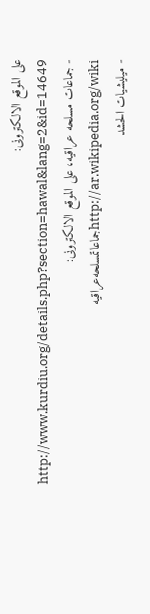علی‌ الموقع الالكترونی:
http://www.kurdiu.org/details.php?section=hawal&lang=2&id=14649
- جماعات مسلحه‌ عراقیه‌، علی‌ الموقع الالكترونی:
http://ar.wikipedia.org/wikiجماعاتمسلحه‌عراقیه‌
- میلیشیات الحشد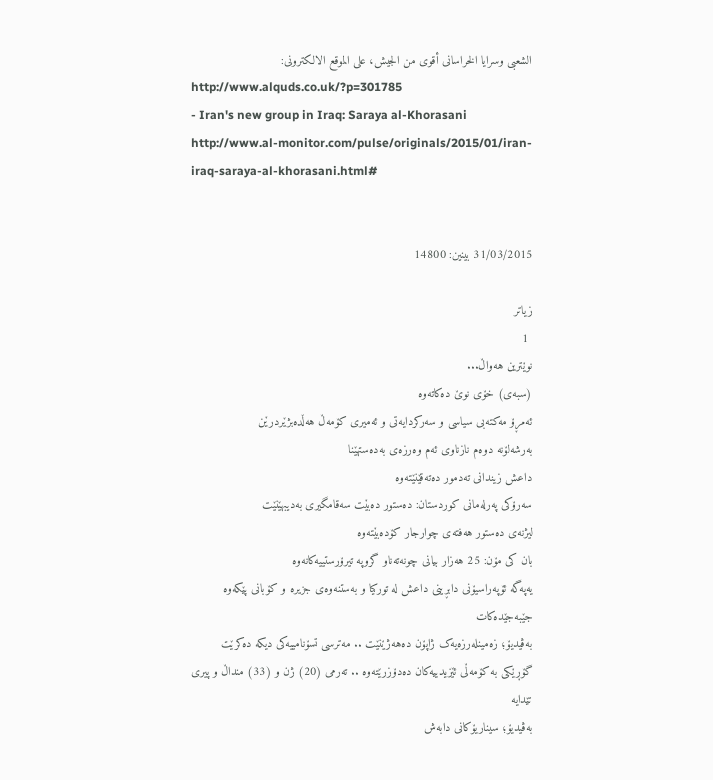الشعبی وسرایا الخراسانی أقوی‌ من الجیش، علی‌ الموقع الالكترونی:
http://www.alquds.co.uk/?p=301785
- Iran's new group in Iraq: Saraya al-Khorasani
http://www.al-monitor.com/pulse/originals/2015/01/iran-iraq-saraya-al-khorasani.html#


31/03/2015 بینین: 14800

زیاتر
 1
نوێترین هه‌واڵ...
(سبەى) خۆى نوێ دەکاتەوە
ئه‌مڕۆ مه‌كته‌بی‌ سیاسی‌ و سه‌ركردایه‌تی‌ و ئه‌میری‌ كۆمه‌ڵ هەڵدەبژێردرێن
به‌رشه‌لۆنه‌ دوه‌م نازناوی ئه‌م وه‌رزه‌ی به‌ده‌ستهێنا
داعش زیندانی تەدمور دەتەقێنێتەوە
سەرۆكی پەرلەمانی كوردستان: دەستور دەبێت سەقامگیری بەدیبهێنێت
لیژنەی دەستور هەفتەی چوارجار كۆدەبێتەوە
بان كی مۆن: 25 هەزار بیانی چونەتەناو گروپە تیرۆرستییەكانەوە
یەپەگە ئۆپەراسیۆنی دابڕینی داعش لە تورکیا و بەستنەوەی جزیرە و کۆبانی پێکەوە جێبەجێدەکات
بەڤیدیۆ؛ زەمینلەرزەیەک ژاپۆن دەهەژێنێت .. مەترسی تسۆنامییەکی دیکە دەکرێت
گۆڕێکی بە کۆمەڵی ئێزیدییەکان دەدۆزرێتەوە .. تەرمی (20) ژن و (33) منداڵ و پیری تێدایە
بەڤیدیۆ؛ سیناریۆکانی دابەش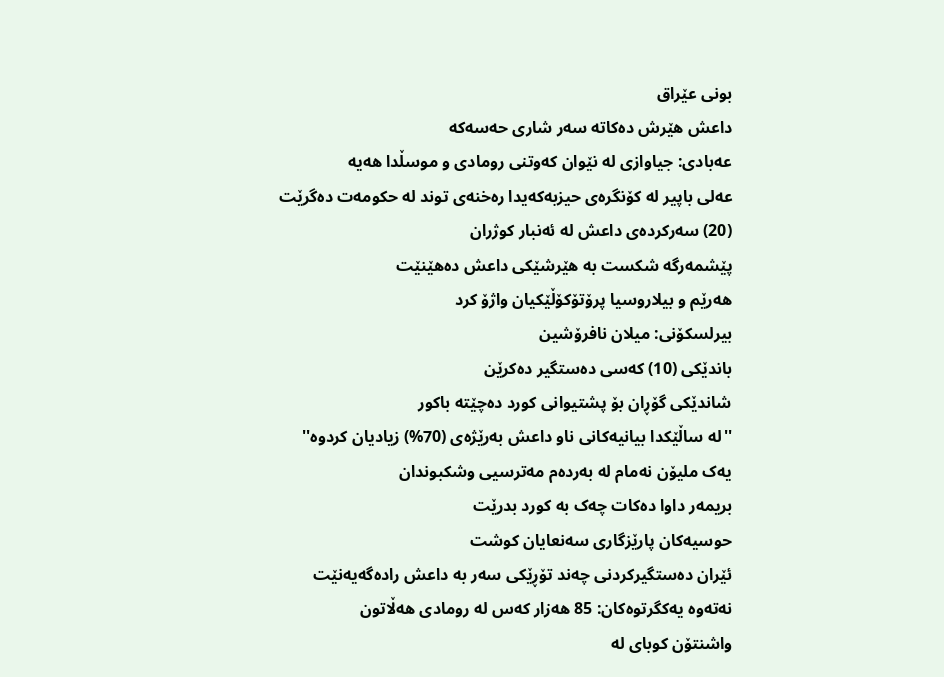بونی عێراق
داعش هێرش دەکاتە سەر شاری حەسەکە
عه‌بادی: جیاوازی له‌ نێوان کەوتنی رومادی و موسڵدا هه‌یه‌
عەلی باپیر لە کۆنگرەی حیزبەکەیدا رەخنەی توند لە حکومەت دەگرێت
(20) سه‌ركرده‌ی داعش لە ئەنبار کوژران
پێشمەرگە شكست بە هێرشێكی داعش دەهێنێت
هەرێم و بیلاروسیا پرۆتۆکۆڵێکیان واژۆ کرد
بیرلسكۆنی: میلان نافرۆشین
باندێکی (10) کەسى دەستگیر دەکرێن
شاندێکى گۆڕان بۆ پشتیوانی کورد دەچێتە باکور
''لە ساڵێکدا بیانیه‌كانی ناو داعش بەرێژەى (70%) زیادیان کردوە''
یەک ملیۆن نەمام لە بەردەم مەترسیی وشکبوندان
بریمه‌ر داوا دەکات چەک بە کورد بدرێت
حوسیەکان پارێزگارى سەنعایان کوشت
ئێران دەستگیرکردنى چه‌ند تۆڕێكی‌ سه‌ر به‌ داعش رادەگەیەنێت
نەتەوە یەكگرتوەكان: 85 هەزار كەس لە رومادی هەڵاتون
واشنتۆن كوبای لە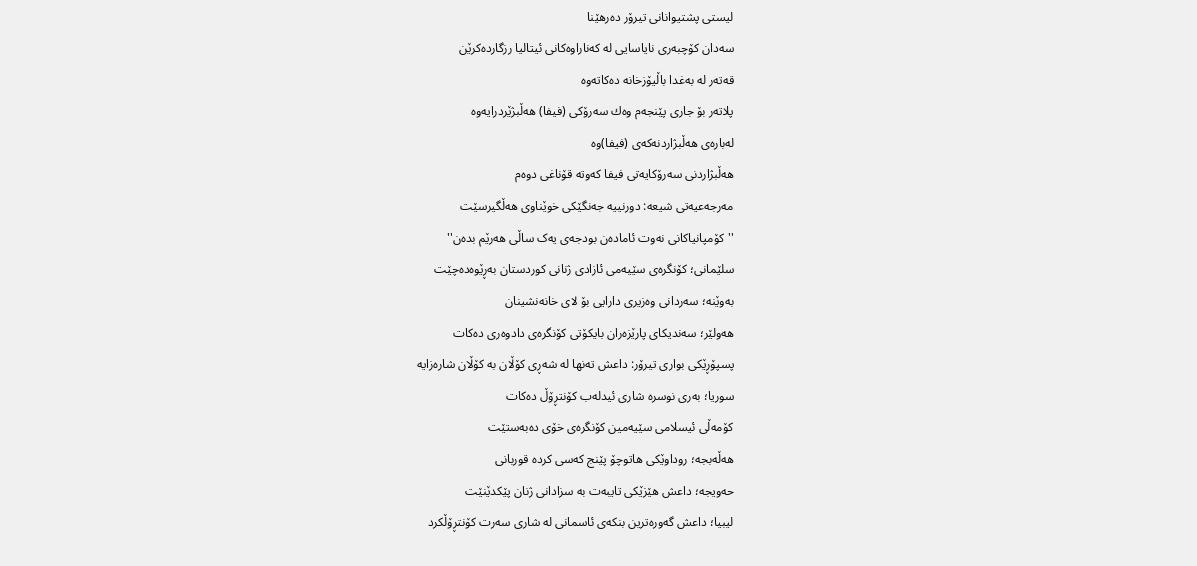لیستی پشتیوانانی تیرۆر دەرهێنا
سەدان كۆچبەری نایاسایی لە كەناراوەكانی ئیتالیا رزگاردەكرێن
قەتەر لە بەغدا باڵیۆزخانە دەكاتەوە
پلاتەر بۆ جاری پێنجەم وەك سەرۆكی (فیفا) هەڵبژێردرایەوە
لەبارەی هەڵبژاردنەكەی (فیفا)وە
هەڵبژاردنی سەرۆكایەتی فیفا كەوتە قۆناغی دوەم
مەرجەعیەتی شیعە: دورنییە جەنگێكی خوێناوی هەڵگیرسێت
''کۆمپانیاکانی نەوت ئامادەن بودجەی یەک ساڵی هەرێم بدەن''
سلێمانی؛ كۆنگرەی سێیەمی ئازادی ژنانی كوردستان بەڕێوەدەچێت
بەوێنە؛ سەردانی وەزیری دارایی بۆ لای خانەنشینان
هەولێر؛ سەندیكای پارێزەران بایكۆتی كۆنگرەی دادوەری دەكات
پسپۆڕێكی بواری تیرۆر: داعش تەنها لە شەڕی كۆڵان بە كۆڵان شارەزایە
سوریا؛ بەری نوسرە شاری ئیدلەب كۆنتڕۆڵ دەكات
كۆمەڵی ئیسلامی سێیەمین كۆنگرەی خۆی دەبەستێت
هەڵەبجە؛ روداوێکی هاتوچۆ پێنج کەسی کردە قوربانی
حەویجە؛ داعش هێزێكی تایبەت بە سزادانی ژنان پێكدێنێت
لیبیا؛ داعش گەورەترین بنكەی ئاسمانی لە شاری سەرت کۆنتڕۆڵکرد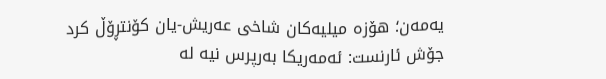یەمەن؛ هۆزە میلیەكان شاخی عەریش-یان كۆنتڕۆڵ كرد
جۆش ئارنست: ئەمەریكا بەرپرس نیە لە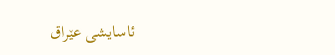ئاسایشی عێراق